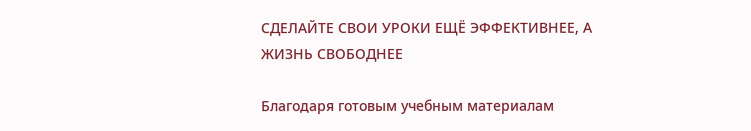СДЕЛАЙТЕ СВОИ УРОКИ ЕЩЁ ЭФФЕКТИВНЕЕ, А ЖИЗНЬ СВОБОДНЕЕ

Благодаря готовым учебным материалам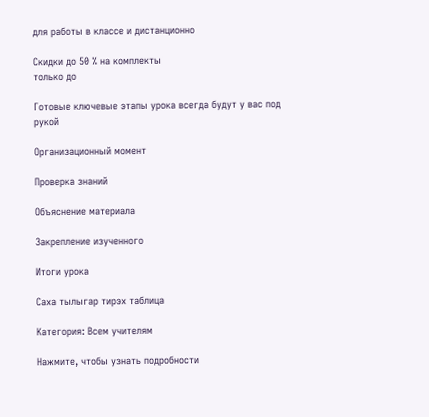для работы в классе и дистанционно

Скидки до 50 % на комплекты
только до

Готовые ключевые этапы урока всегда будут у вас под рукой

Организационный момент

Проверка знаний

Объяснение материала

Закрепление изученного

Итоги урока

Саха тылыгар тирэх таблица

Категория: Всем учителям

Нажмите, чтобы узнать подробности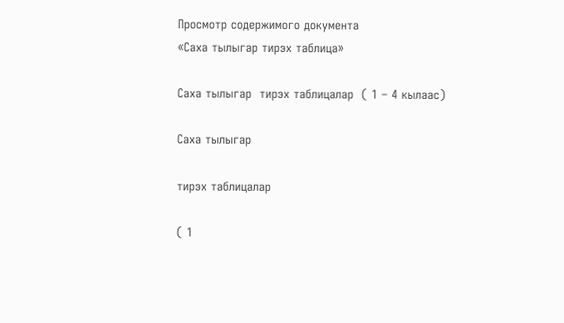Просмотр содержимого документа
«Саха тылыгар тирэх таблица»

Саха тылыгар  тирэх таблицалар  ( 1 – 4 кылаас)

Саха тылыгар

тирэх таблицалар

( 1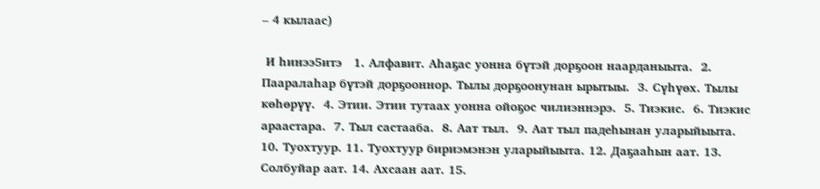– 4 кылаас)

 И һинээ5итэ   1. Алфавит. Аһаҕас уонна бүтэй дорҕоон наарданыыта.  2. Пааралаһар бүтэй дорҕооннор. Тылы дорҕоонунан ырытыы.  3. Сүһүөх. Тылы көһөрүү.  4. Этии. Этии тутаах уонна ойоҕос чилиэннэрэ.  5. Тиэкис.  6. Тиэкис араастара.  7. Тыл састааба.  8. Аат тыл.  9. Аат тыл падеһынан уларыйыыта. 10. Туохтуур. 11. Туохтуур бириэмэнэн уларыйыыта. 12. Даҕааһын аат. 13. Солбуйар аат. 14. Ахсаан аат. 15.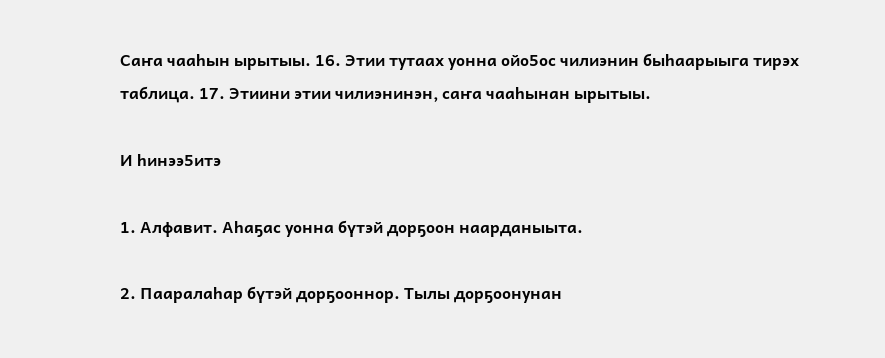Саҥа чааһын ырытыы. 16. Этии тутаах уонна ойо5ос чилиэнин быһаарыыга тирэх таблица. 17. Этиини этии чилиэнинэн, саҥа чааһынан ырытыы.

И һинээ5итэ

1. Алфавит. Аһаҕас уонна бүтэй дорҕоон наарданыыта.

2. Пааралаһар бүтэй дорҕооннор. Тылы дорҕоонунан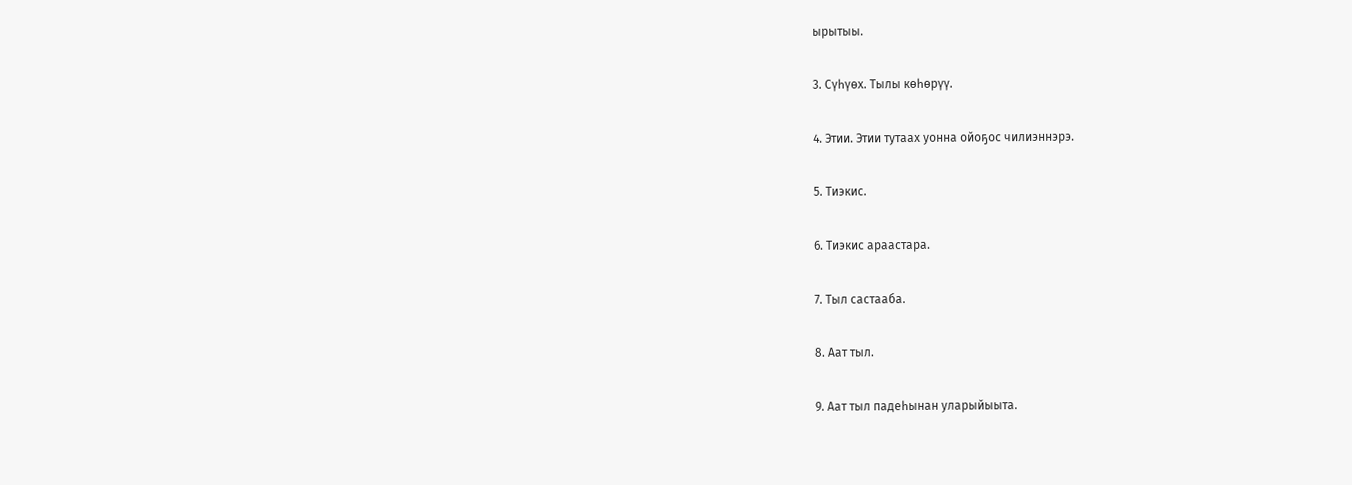ырытыы.

3. Сүһүөх. Тылы көһөрүү.

4. Этии. Этии тутаах уонна ойоҕос чилиэннэрэ.

5. Тиэкис.

6. Тиэкис араастара.

7. Тыл састааба.

8. Аат тыл.

9. Аат тыл падеһынан уларыйыыта.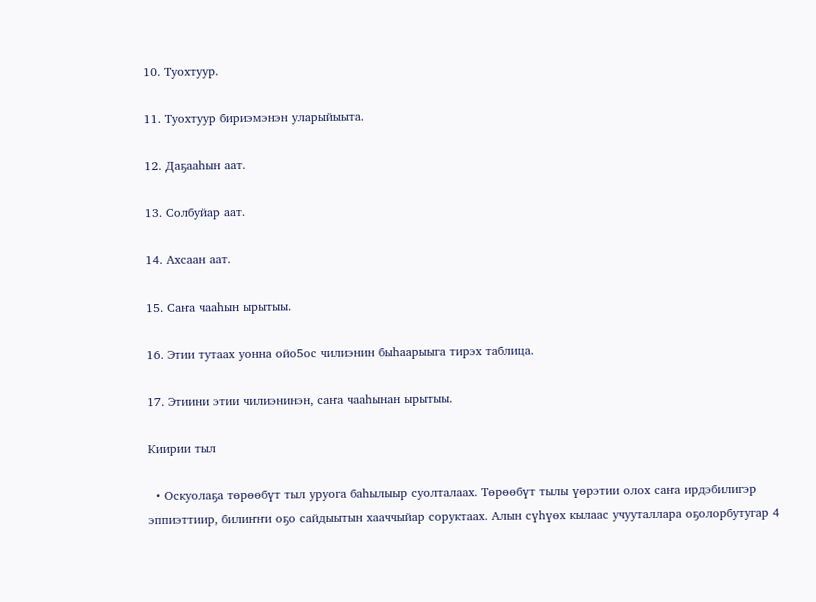10. Туохтуур.

11. Туохтуур бириэмэнэн уларыйыыта.

12. Даҕааһын аат.

13. Солбуйар аат.

14. Ахсаан аат.

15. Саҥа чааһын ырытыы.

16. Этии тутаах уонна ойо5ос чилиэнин быһаарыыга тирэх таблица.

17. Этиини этии чилиэнинэн, саҥа чааһынан ырытыы.

Киирии тыл

  • Оскуолаҕа төрөөбүт тыл уруога баһылыыр суолталаах. Төрөөбүт тылы үөрэтии олох саҥа ирдэбилигэр эппиэттиир, билиҥҥи оҕо сайдыытын хааччыйар соруктаах. Алын сүһүөх кылаас учууталлара оҕолорбутугар 4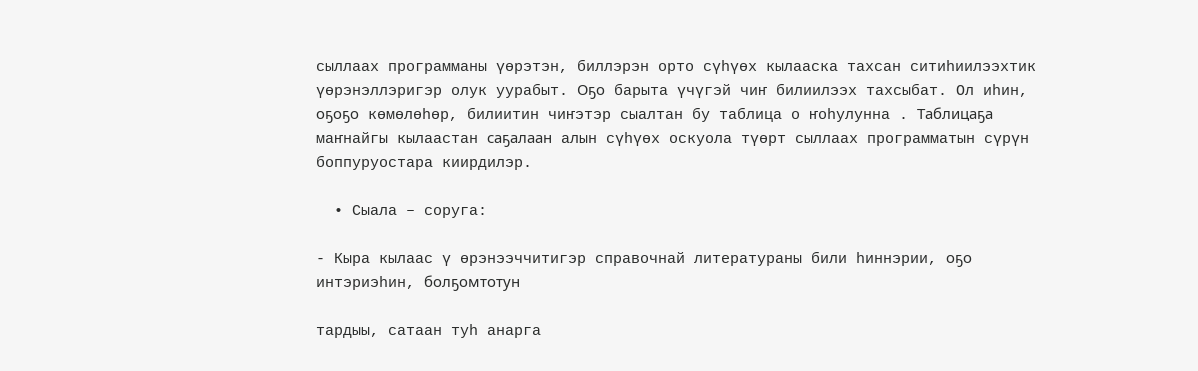сыллаах программаны үөрэтэн, биллэрэн орто сүһүөх кылааска тахсан ситиһиилээхтик үөрэнэллэригэр олук уурабыт. Оҕо барыта үчүгэй чиҥ билиилээх тахсыбат. Ол иһин, оҕоҕо көмөлөһөр, билиитин чиҥэтэр сыалтан бу таблица о ҥоһулунна . Таблицаҕа маҥнайгы кылаастан саҕалаан алын сүһүөх оскуола түөрт сыллаах программатын сүрүн боппуруостара киирдилэр.

  • Сыала – соруга:

- Кыра кылаас ү өрэнээччитигэр справочнай литератураны били һиннэрии, оҕо интэриэһин, болҕомтотун

тардыы, сатаан туһ анарга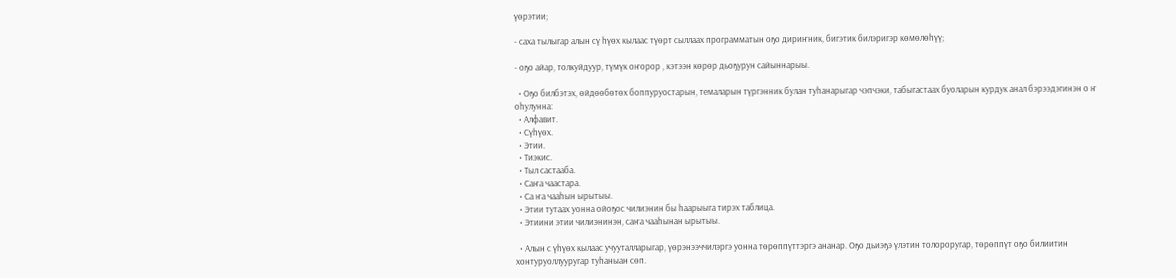үѳрэтии;

- саха тылыгар алын сү һүөх кылаас түөрт сыллаах программатын оҕо дириҥник, бигэтик билэригэр көмөлөһүү;

- оҕо айар, толкуйдуур, түмүк оҥорор , кэтээн көрөр дьоҕурун сайыннарыы.

  • Оҕо билбэтэх, өйдөөбөтөх боппуруостарын, темаларын түргэнник булан туһанарыгар чэпчэки, табыгастаах буоларын курдук анал бэрээдэгинэн о ҥ оһулунна:
  • Алфавит.
  • Сүһүөх.
  • Этии.
  • Тиэкис.
  • Тыл састааба.
  • Саҥа чаастара.
  • Са ҥа чааһын ырытыы.
  • Этии тутаах уонна ойоҕос чилиэнин бы һаарыыга тирэх таблица.
  • Этиини этии чилиэнинэн, саҥа чааһынан ырытыы.

  • Алын с үһүөх кылаас учууталларыгар, үөрэнээччилэргэ уонна төрөппүттэргэ ананар. Оҕо дьиэҕэ үлэтин толороругар, төрөппүт оҕо билиитин хонтуруоллууругар туһаныан сөп.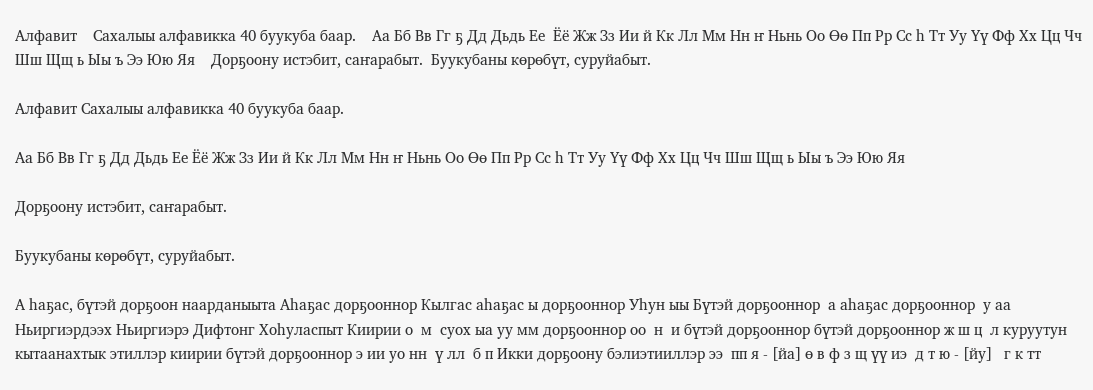Алфавит    Сахалыы алфавикка 40 буукуба баар.    Аа Бб Вв Гг ҕ Дд Дьдь Ее  Ёё Жж Зз Ии й Кк Лл Мм Нн ҥ Ньнь Оо Өө Пп Рр Сс һ Тт Уу Үү Фф Хх Цц Чч Шш Щщ ь Ыы ъ Ээ Юю Яя    Дорҕоону истэбит, саҥарабыт.  Буукубаны көрөбүт, суруйабыт.

Алфавит Сахалыы алфавикка 40 буукуба баар.

Аа Бб Вв Гг ҕ Дд Дьдь Ее Ёё Жж Зз Ии й Кк Лл Мм Нн ҥ Ньнь Оо Өө Пп Рр Сс һ Тт Уу Үү Фф Хх Цц Чч Шш Щщ ь Ыы ъ Ээ Юю Яя

Дорҕоону истэбит, саҥарабыт.

Буукубаны көрөбүт, суруйабыт.

А һаҕас, бүтэй дорҕоон наарданыыта Аһаҕас дорҕооннор Кылгас аһаҕас ы дорҕооннор Уһун ыы Бүтэй дорҕооннор  а аһаҕас дорҕооннор  у аа Ньиргиэрдээх Ньиргиэрэ Дифтонг Хоһуласпыт Киирии о  м  суох ыа уу мм дорҕооннор оо  н  и бүтэй дорҕооннор бүтэй дорҕооннор ж ш ц  л куруутун кытаанахтык этиллэр киирии бүтэй дорҕооннор э ии уо нн  ү лл  б п Икки дорҕоону бэлиэтииллэр ээ  пп я - [йа] ө в ф з щ үү иэ  д т ю - [йу]   г к тт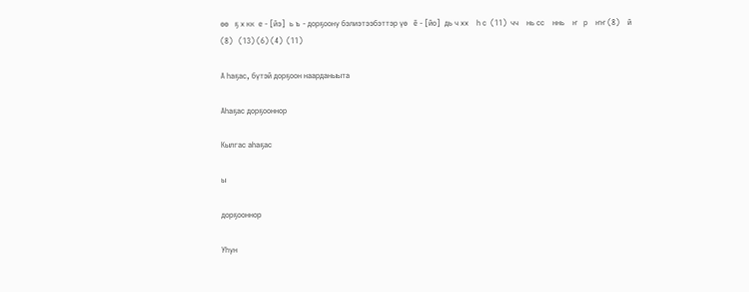өө   ҕ х кк  е - [йэ]  ь ъ - дорҕоону бэлиэтээбэттэр үө   ё - [йо]  дь ч хх    һ с  (11)  чч    нь сс    ннь    ҥ   р    ҥҥ (8)    й   (8)   (13) (6) (4)  (11)

А һаҕас, бүтэй дорҕоон наарданыыта

Аһаҕас дорҕооннор

Кылгас аһаҕас

ы

дорҕооннор

Уһун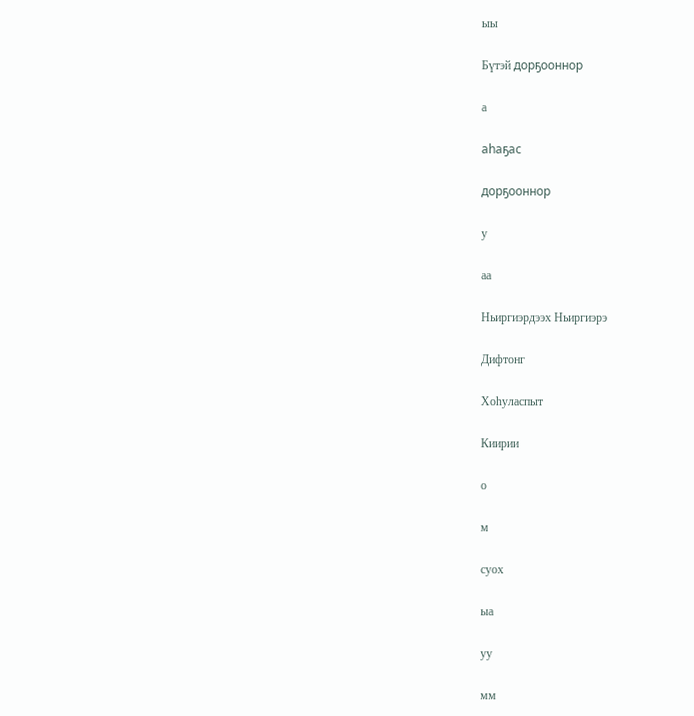ыы

Бүтэй дорҕооннор

а

аһаҕас

дорҕооннор

у

аа

Ньиргиэрдээх Ньиргиэрэ

Дифтонг

Хоһуласпыт

Киирии

о

м

суох

ыа

уу

мм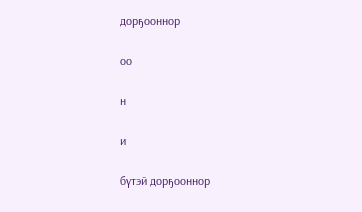дорҕооннор

оо

н

и

бүтэй дорҕооннор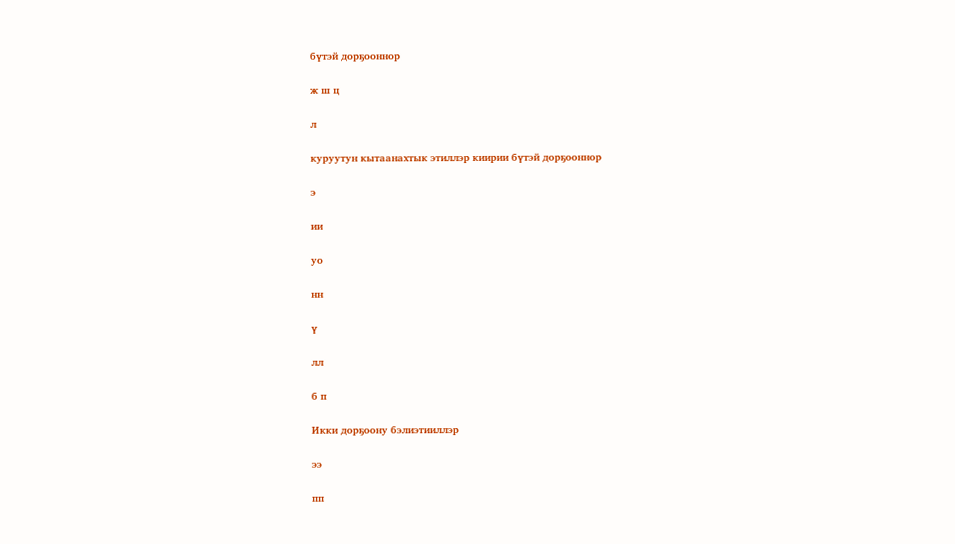бүтэй дорҕооннор

ж ш ц

л

куруутун кытаанахтык этиллэр киирии бүтэй дорҕооннор

э

ии

уо

нн

ү

лл

б п

Икки дорҕоону бэлиэтииллэр

ээ

пп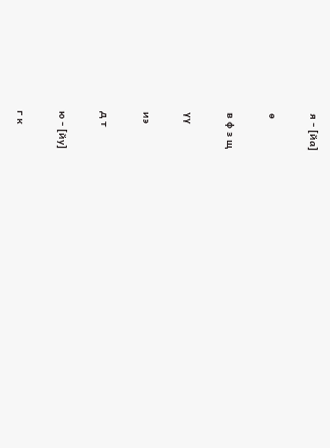я - [йа]

ө

в ф з щ

үү

иэ

д т

ю - [йу]

г к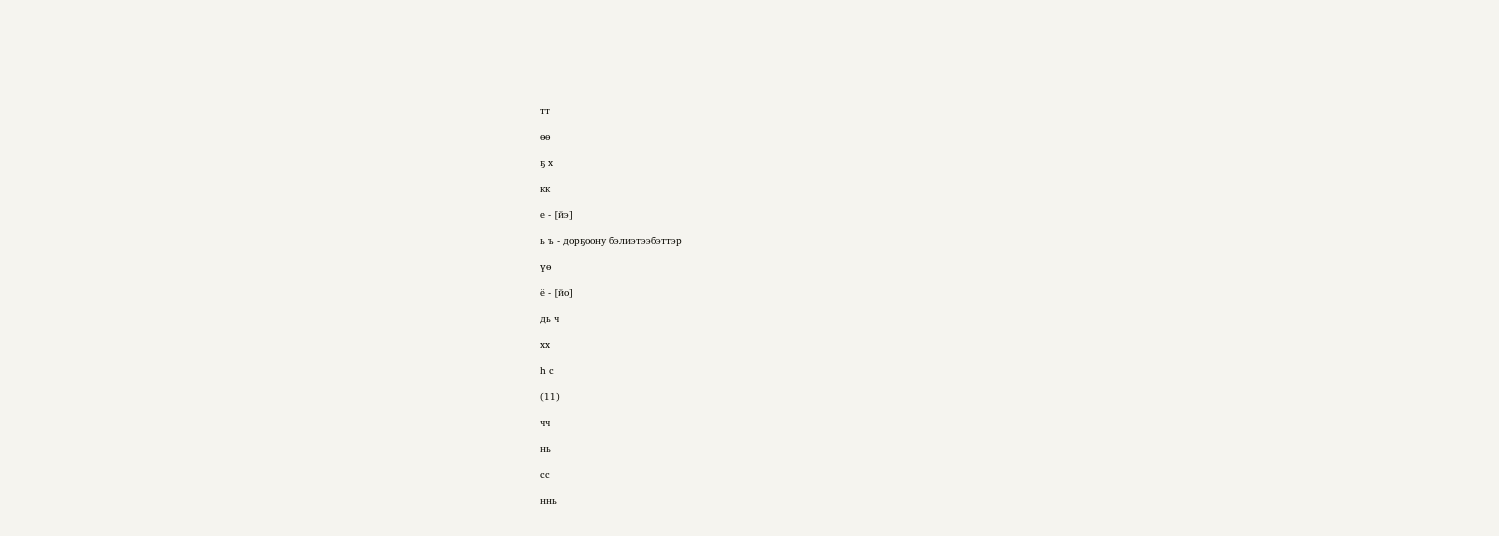тт

өө

ҕ х

кк

е - [йэ]

ь ъ - дорҕоону бэлиэтээбэттэр

үө

ё - [йо]

дь ч

хх

һ с

(11)

чч

нь

сс

ннь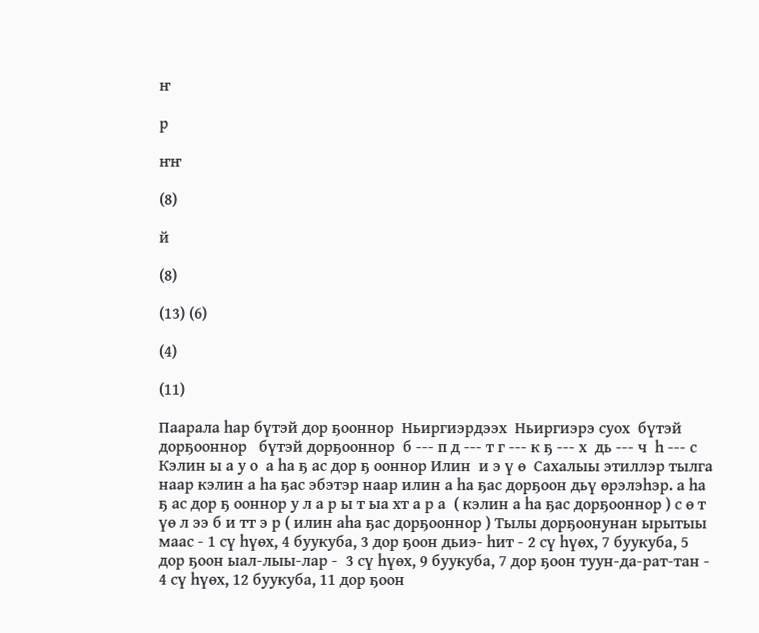ҥ

р

ҥҥ

(8)

й

(8)

(13) (6)

(4)

(11)

Паарала һар бүтэй дор ҕооннор  Ньиргиэрдээх  Ньиргиэрэ суох  бүтэй дорҕооннор   бүтэй дорҕооннор  б --- п д --- т г --- к ҕ --- х  дь --- ч  һ --- с  Кэлин ы а у о  а һа ҕ ас дор ҕ ооннор Илин  и э ү ө  Сахалыы этиллэр тылга наар кэлин а һа ҕас эбэтэр наар илин а һа ҕас дорҕоон дьү өрэлэһэр. а һа ҕ ас дор ҕ ооннор у л а р ы т ыа хт а р а  ( кэлин а һа ҕас дорҕооннор ) с ө т үө л ээ б и тт э р ( илин аһа ҕас дорҕооннор ) Тылы дорҕоонунан ырытыы маас - 1 сү һүөх, 4 буукуба, 3 дор ҕоон дьиэ- һит - 2 сү һүөх, 7 буукуба, 5 дор ҕоон ыал-лыы-лар -  3 сү һүөх, 9 буукуба, 7 дор ҕоон туун-да-рат-тан - 4 сү һүөх, 12 буукуба, 11 дор ҕоон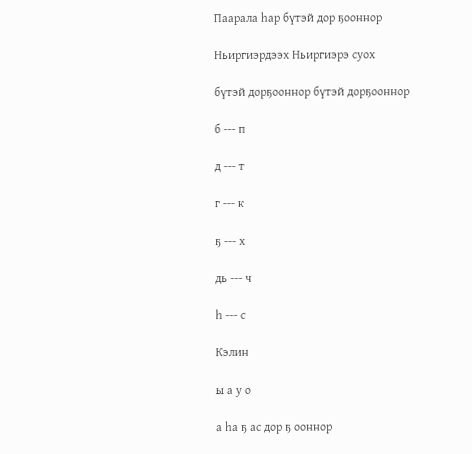Паарала һар бүтэй дор ҕооннор

Ньиргиэрдээх Ньиргиэрэ суох

бүтэй дорҕооннор бүтэй дорҕооннор

б --- п

д --- т

г --- к

ҕ --- х

дь --- ч

һ --- с

Кэлин

ы а у о

а һа ҕ ас дор ҕ ооннор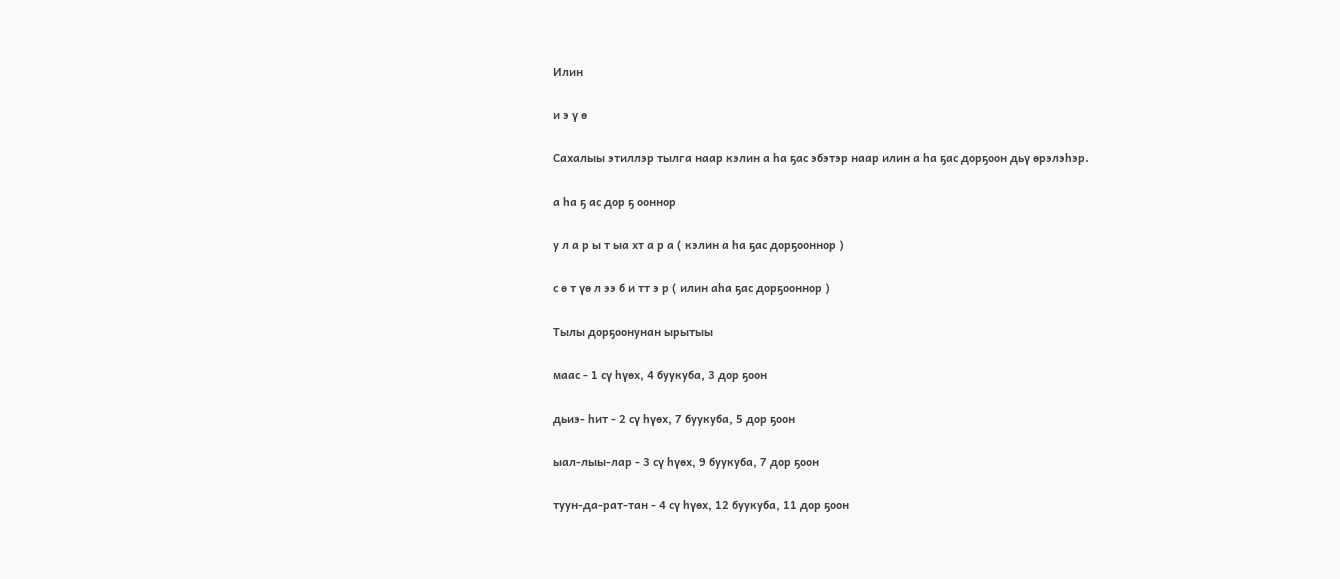Илин

и э ү ө

Сахалыы этиллэр тылга наар кэлин а һа ҕас эбэтэр наар илин а һа ҕас дорҕоон дьү өрэлэһэр.

а һа ҕ ас дор ҕ ооннор

у л а р ы т ыа хт а р а ( кэлин а һа ҕас дорҕооннор )

с ө т үө л ээ б и тт э р ( илин аһа ҕас дорҕооннор )

Тылы дорҕоонунан ырытыы

маас - 1 сү һүөх, 4 буукуба, 3 дор ҕоон

дьиэ- һит - 2 сү һүөх, 7 буукуба, 5 дор ҕоон

ыал-лыы-лар - 3 сү һүөх, 9 буукуба, 7 дор ҕоон

туун-да-рат-тан - 4 сү һүөх, 12 буукуба, 11 дор ҕоон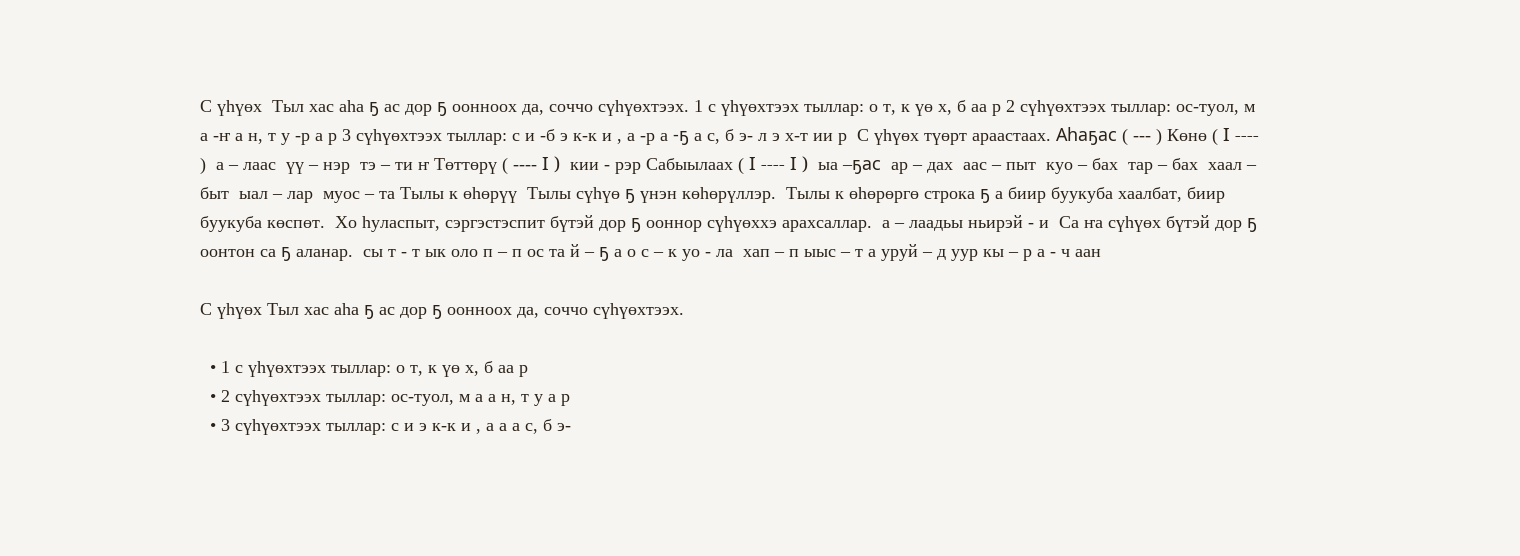С үһүөх  Тыл хас аһа ҕ ас дор ҕ оонноох да, соччо сүһүөхтээх. 1 с үһүөхтээх тыллар: о т, к үө х, б аа р 2 сүһүөхтээх тыллар: ос-туол, м а -ҥ а н, т у -р а р 3 сүһүөхтээх тыллар: с и -б э к-к и , а -р а -ҕ а с, б э- л э х-т ии р  С үһүөх түөрт араастаах. Аһаҕас ( --- ) Көнө ( I ---- )  а – лаас  үү – нэр  тэ – ти ҥ Төттөрү ( ---- I )  кии - рэр Сабыылаах ( I ---- I )  ыа –ҕас  ар – дах  аас – пыт  куо – бах  тар – бах  хаал – быт  ыал – лар  муос – та Тылы к өһөрүү  Тылы сүһүө ҕ үнэн көһөрүллэр.  Тылы к өһөрөргө строка ҕ а биир буукуба хаалбат, биир буукуба көспөт.  Хо һуласпыт, сэргэстэспит бүтэй дор ҕ ооннор сүһүөххэ арахсаллар.  а – лаадьы ньирэй - и  Са ҥа сүһүөх бүтэй дор ҕ оонтон са ҕ аланар.  сы т - т ык оло п – п ос та й – ҕ а о с – к уо - ла  хап – п ыыс – т а уруй – д уур кы – р а - ч аан

С үһүөх Тыл хас аһа ҕ ас дор ҕ оонноох да, соччо сүһүөхтээх.

  • 1 с үһүөхтээх тыллар: о т, к үө х, б аа р
  • 2 сүһүөхтээх тыллар: ос-туол, м а а н, т у а р
  • 3 сүһүөхтээх тыллар: с и э к-к и , а а а с, б э-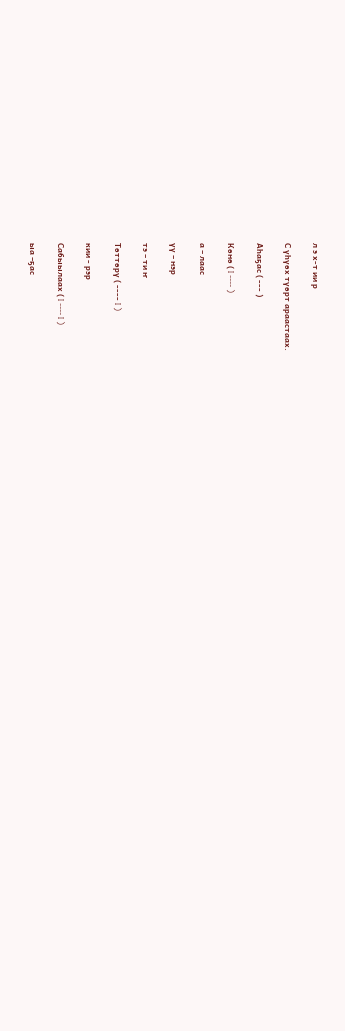л э х-т ии р

С үһүөх түөрт араастаах.

Аһаҕас ( --- )

Көнө ( I ---- )

а – лаас

үү – нэр

тэ – ти ҥ

Төттөрү ( ---- I )

кии - рэр

Сабыылаах ( I ---- I )

ыа –ҕас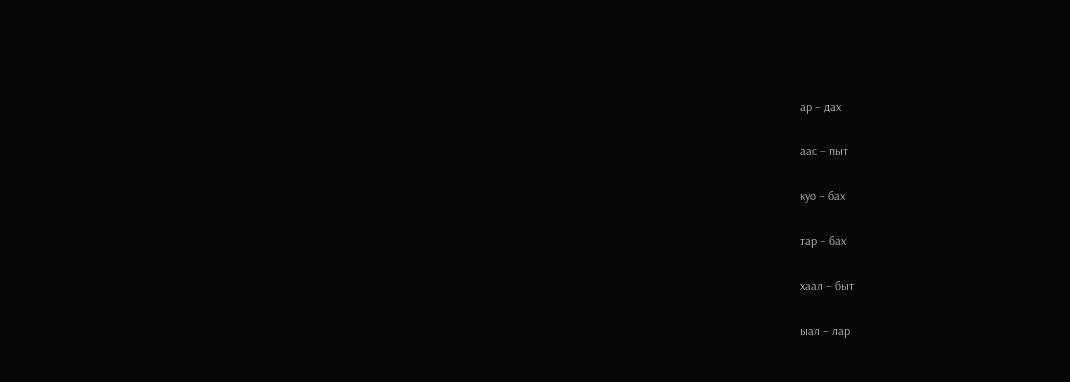ар – дах

аас – пыт

куо – бах

тар – бах

хаал – быт

ыал – лар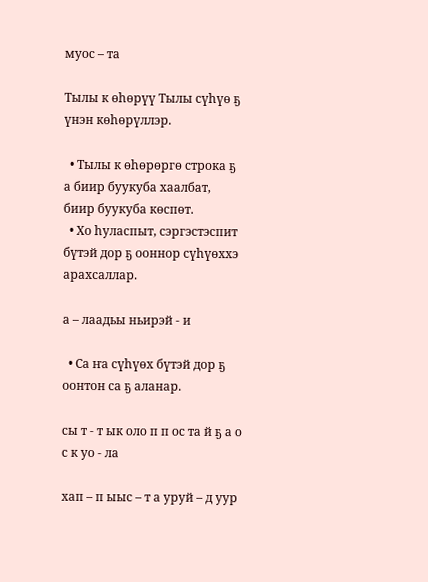муос – та

Тылы к өһөрүү Тылы сүһүө ҕ үнэн көһөрүллэр.

  • Тылы к өһөрөргө строка ҕ а биир буукуба хаалбат, биир буукуба көспөт.
  • Хо һуласпыт, сэргэстэспит бүтэй дор ҕ ооннор сүһүөххэ арахсаллар.

а – лаадьы ньирэй - и

  • Са ҥа сүһүөх бүтэй дор ҕ оонтон са ҕ аланар.

сы т - т ык оло п п ос та й ҕ а о с к уо - ла

хап – п ыыс – т а уруй – д уур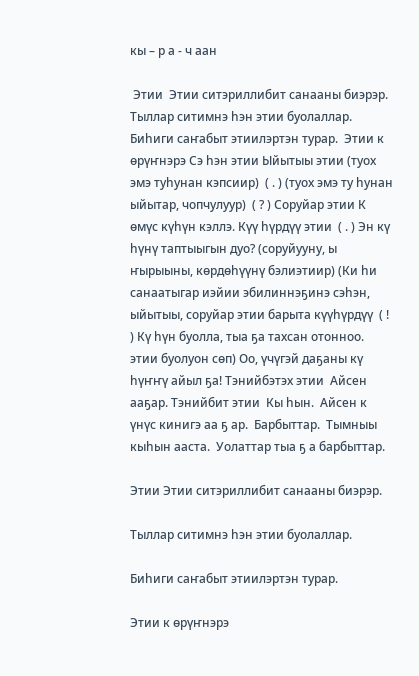кы – р а - ч аан

 Этии  Этии ситэриллибит санааны биэрэр.  Тыллар ситимнэ һэн этии буолаллар.  Биһиги саҥабыт этиилэртэн турар.  Этии к өрүҥнэрэ Сэ һэн этии Ыйытыы этии (туох эмэ туһунан кэпсиир)  ( . ) (туох эмэ ту һунан ыйытар, чопчулуур)  ( ? ) Соруйар этии К өмүс күһүн кэллэ. Күү һүрдүү этии  ( . ) Эн кү һүнү таптыыгын дуо? (соруйууну, ы ҥырыыны, көрдөһүүнү бэлиэтиир) (Ки һи санаатыгар иэйии эбилиннэҕинэ сэһэн, ыйытыы, соруйар этии барыта күүһүрдүү  ( ! ) Кү һүн буолла, тыа ҕа тахсан отонноо. этии буолуон сөп) Оо, үчүгэй даҕаны кү һүҥҥү айыл ҕа! Тэнийбэтэх этии  Айсен ааҕар. Тэнийбит этии  Кы һын.  Айсен к үнүс кинигэ аа ҕ ар.  Барбыттар.  Тымныы кыһын ааста.  Уолаттар тыа ҕ а барбыттар.

Этии Этии ситэриллибит санааны биэрэр.

Тыллар ситимнэ һэн этии буолаллар.

Биһиги саҥабыт этиилэртэн турар.

Этии к өрүҥнэрэ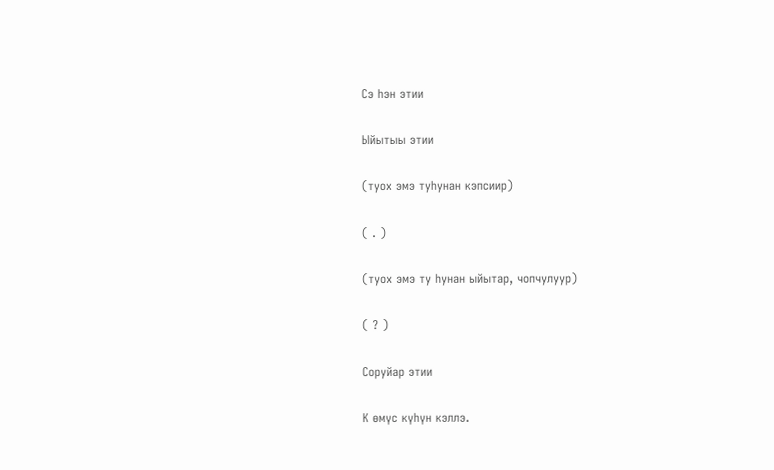Сэ һэн этии

Ыйытыы этии

(туох эмэ туһунан кэпсиир)

( . )

(туох эмэ ту һунан ыйытар, чопчулуур)

( ? )

Соруйар этии

К өмүс күһүн кэллэ.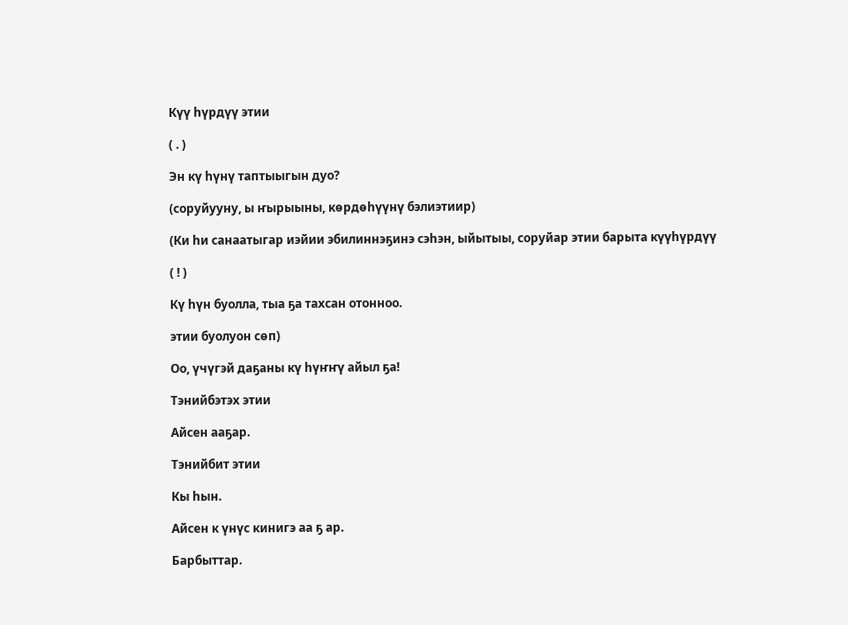Күү һүрдүү этии

( . )

Эн кү һүнү таптыыгын дуо?

(соруйууну, ы ҥырыыны, көрдөһүүнү бэлиэтиир)

(Ки һи санаатыгар иэйии эбилиннэҕинэ сэһэн, ыйытыы, соруйар этии барыта күүһүрдүү

( ! )

Кү һүн буолла, тыа ҕа тахсан отонноо.

этии буолуон сөп)

Оо, үчүгэй даҕаны кү һүҥҥү айыл ҕа!

Тэнийбэтэх этии

Айсен ааҕар.

Тэнийбит этии

Кы һын.

Айсен к үнүс кинигэ аа ҕ ар.

Барбыттар.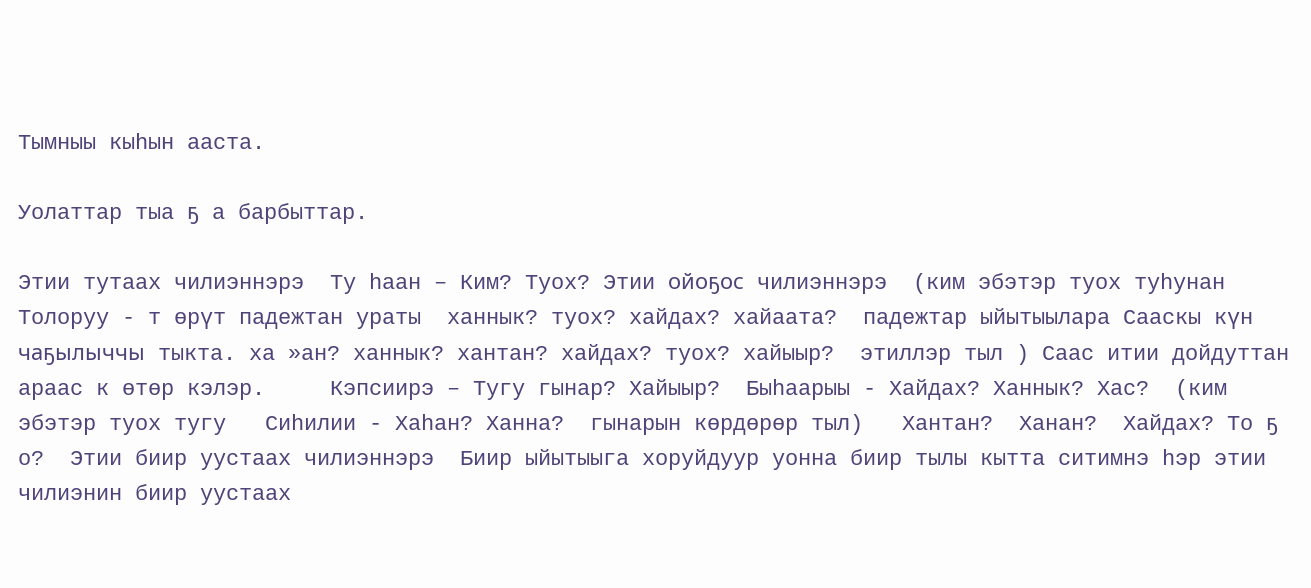Тымныы кыһын ааста.

Уолаттар тыа ҕ а барбыттар.

Этии тутаах чилиэннэрэ  Ту һаан – Ким? Туох? Этии ойоҕос чилиэннэрэ  (ким эбэтэр туох туһунан  Толоруу - т өрүт падежтан ураты  ханнык? туох? хайдах? хайаата?  падежтар ыйытыылара Сааскы күн чаҕылыччы тыкта. ха »ан? ханнык? хантан? хайдах? туох? хайыыр?  этиллэр тыл ) Саас итии дойдуттан араас к өтөр кэлэр.     Кэпсиирэ – Тугу гынар? Хайыыр?  Быһаарыы - Хайдах? Ханнык? Хас?  (ким эбэтэр туох тугу   Сиһилии - Хаһан? Ханна?  гынарын көрдөрөр тыл)   Хантан?  Ханан?  Хайдах? То ҕ о?  Этии биир уустаах чилиэннэрэ  Биир ыйытыыга хоруйдуур уонна биир тылы кытта ситимнэ һэр этии   чилиэнин биир уустаах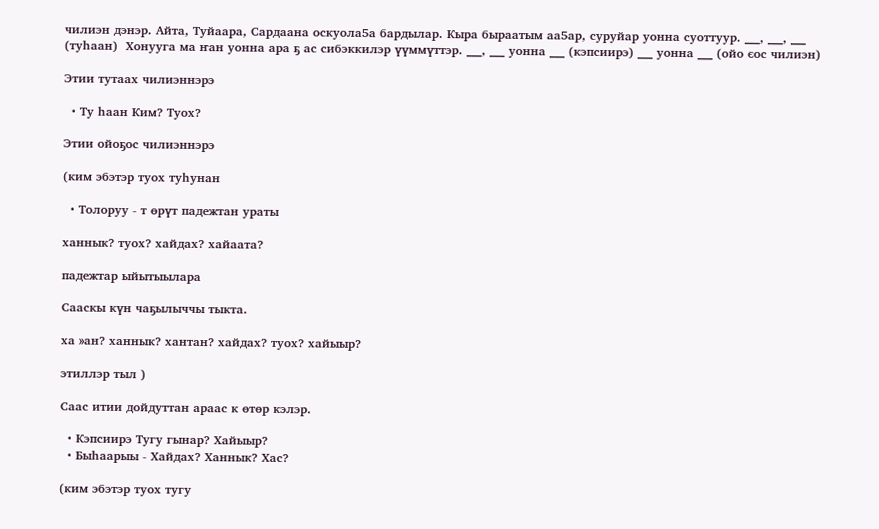чилиэн дэнэр. Айта, Туйаара, Сардаана оскуола5а бардылар. Кыра быраатым аа5ар, суруйар уонна суоттуур. ___, ___, ___ (туhаан)  Хонууга ма ҥан уонна ара ҕ ас сибэккилэр үүммүттэр. ___, ___ уонна ___ (кэпсиирэ) ___ уонна ___ (ойо єос чилиэн)

Этии тутаах чилиэннэрэ

  • Ту һаан Ким? Туох?

Этии ойоҕос чилиэннэрэ

(ким эбэтэр туох туһунан

  • Толоруу - т өрүт падежтан ураты

ханнык? туох? хайдах? хайаата?

падежтар ыйытыылара

Сааскы күн чаҕылыччы тыкта.

ха »ан? ханнык? хантан? хайдах? туох? хайыыр?

этиллэр тыл )

Саас итии дойдуттан араас к өтөр кэлэр.

  • Кэпсиирэ Тугу гынар? Хайыыр?
  • Быһаарыы - Хайдах? Ханнык? Хас?

(ким эбэтэр туох тугу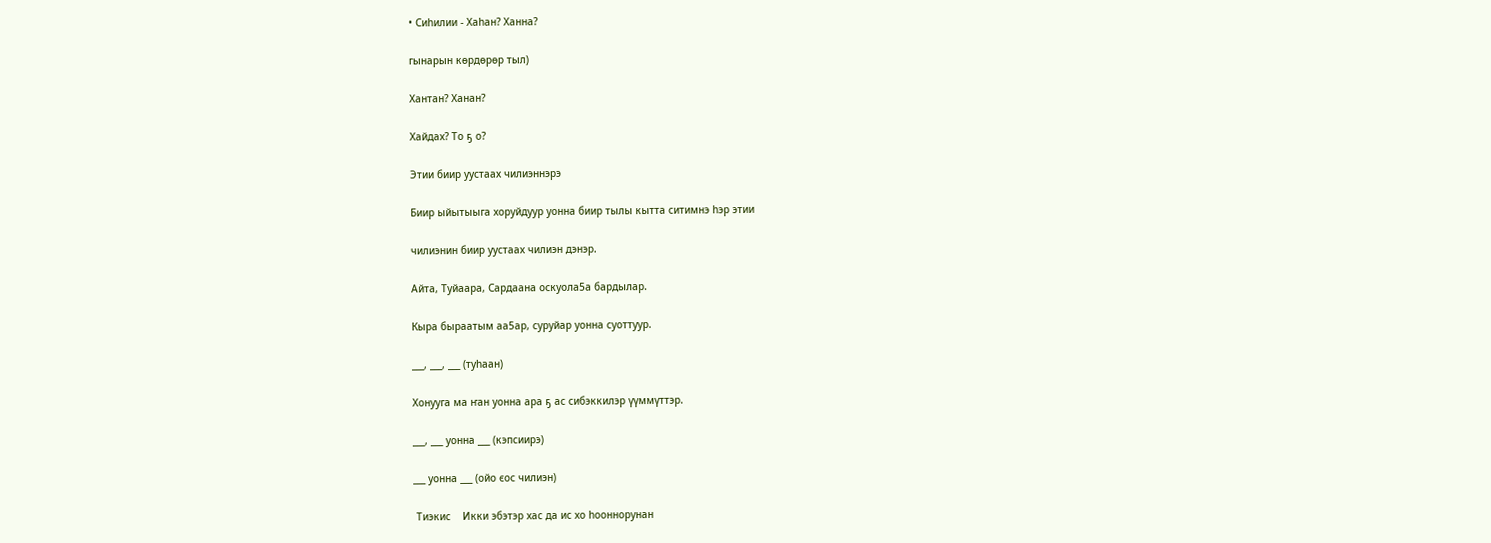• Сиһилии - Хаһан? Ханна?

гынарын көрдөрөр тыл)

Хантан? Ханан?

Хайдах? То ҕ о?

Этии биир уустаах чилиэннэрэ

Биир ыйытыыга хоруйдуур уонна биир тылы кытта ситимнэ һэр этии

чилиэнин биир уустаах чилиэн дэнэр.

Айта, Туйаара, Сардаана оскуола5а бардылар.

Кыра быраатым аа5ар, суруйар уонна суоттуур.

___, ___, ___ (туhаан)

Хонууга ма ҥан уонна ара ҕ ас сибэккилэр үүммүттэр.

___, ___ уонна ___ (кэпсиирэ)

___ уонна ___ (ойо єос чилиэн)

 Тиэкис    Икки эбэтэр хас да ис хо һооннорунан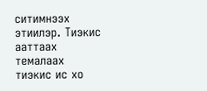ситимнээх этиилэр. Тиэкис  ааттаах  темалаах тиэкис ис хо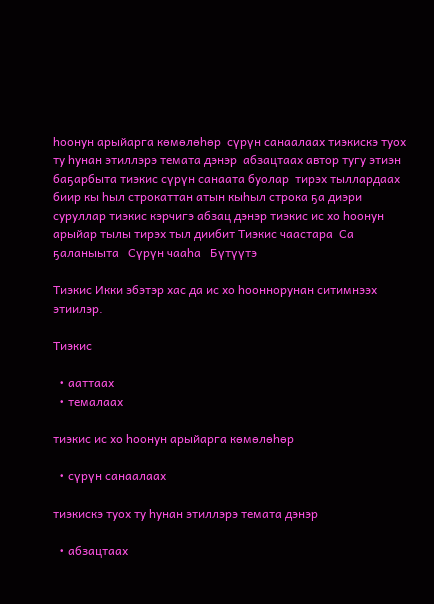һоонун арыйарга көмөлөһөр  сүрүн санаалаах тиэкискэ туох ту һунан этиллэрэ темата дэнэр  абзацтаах автор тугу этиэн баҕарбыта тиэкис сүрүн санаата буолар  тирэх тыллардаах биир кы һыл строкаттан атын кыһыл строка ҕа диэри суруллар тиэкис кэрчигэ абзац дэнэр тиэкис ис хо һоонун арыйар тылы тирэх тыл диибит Тиэкис чаастара  Са ҕаланыыта   Сүрүн чааһа   Бүтүүтэ

Тиэкис Икки эбэтэр хас да ис хо һооннорунан ситимнээх этиилэр.

Тиэкис

  • ааттаах
  • темалаах

тиэкис ис хо һоонун арыйарга көмөлөһөр

  • сүрүн санаалаах

тиэкискэ туох ту һунан этиллэрэ темата дэнэр

  • абзацтаах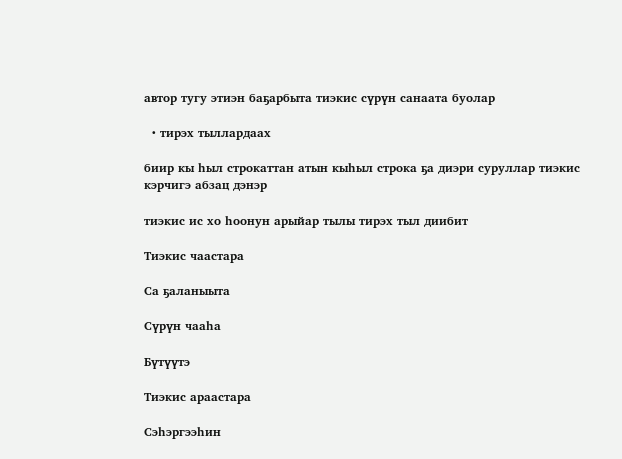автор тугу этиэн баҕарбыта тиэкис сүрүн санаата буолар

  • тирэх тыллардаах

биир кы һыл строкаттан атын кыһыл строка ҕа диэри суруллар тиэкис кэрчигэ абзац дэнэр

тиэкис ис хо һоонун арыйар тылы тирэх тыл диибит

Тиэкис чаастара

Са ҕаланыыта

Сүрүн чааһа

Бүтүүтэ

Тиэкис араастара

Сэһэргээһин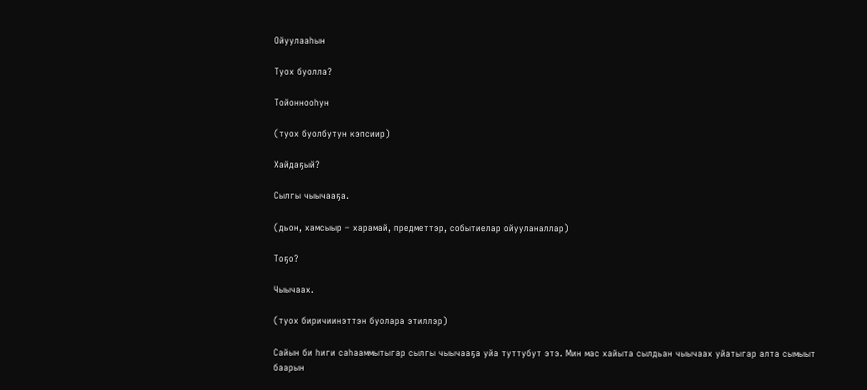Ойуулааһын

Туох буолла?

Тойоннооһун

(туох буолбутун кэпсиир)

Хайдаҕый?

Сылгы чыычааҕа.

(дьон, хамсыыр – харамай, предметтэр, событиелар ойууланаллар)

Тоҕо?

Чыычаах.

(туох биричиинэттэн буолара этиллэр)

Сайын би һиги саһааммытыгар сылгы чыычааҕа уйа туттубут этэ. Мин мас хайыта сылдьан чыычаах уйатыгар алта сымыыт баарын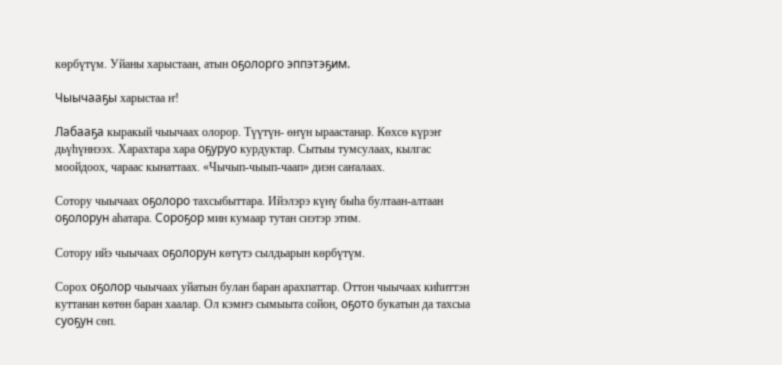көрбүтүм. Уйаны харыстаан, атын оҕолорго эппэтэҕим.

Чыычааҕы харыстаа ҥ!

Лабааҕа кыракый чыычаах олорор. Түүтүн- өҥүн ыраастанар. Көхсө күрэҥ дьүһүннээх. Харахтара хара оҕуруо курдуктар. Сытыы тумсулаах, кылгас моойдоох, чараас кынаттаах. «Чычып-чыып-чаап» диэн саҥалаах.

Сотору чыычаах оҕолоро тахсыбыттара. Ийэлэрэ күнү быһа бултаан-алтаан оҕолорун аһатара. Сороҕор мин кумаар тутан сиэтэр этим.

Сотору ийэ чыычаах оҕолорун көтүтэ сылдьарын көрбүтүм.

Сорох оҕолор чыычаах уйатын булан баран арахпаттар. Оттон чыычаах киһиттэн куттанан көтөн баран хаалар. Ол кэмҥэ сымыыта сойон, оҕото букатын да тахсыа суоҕун сөп.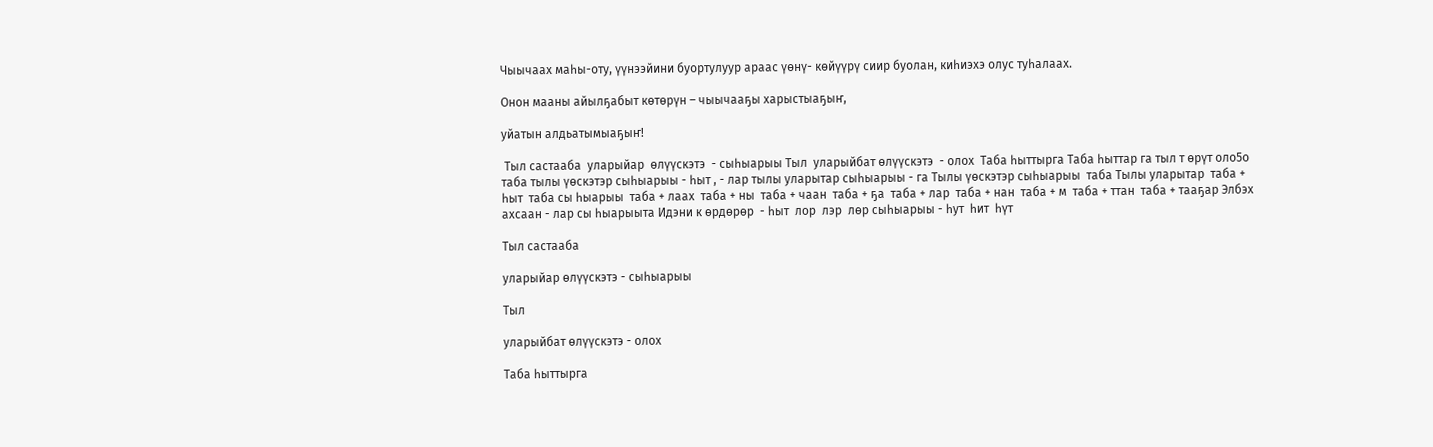Чыычаах маһы-оту, үүнээйини буортулуур араас үөнү- көйүүрү сиир буолан, киһиэхэ олус туһалаах.

Онон мааны айылҕабыт көтөрүн – чыычааҕы харыстыаҕыҥ,

уйатын алдьатымыаҕыҥ!

 Тыл састааба  уларыйар  өлүүскэтэ  - сыһыарыы Тыл  уларыйбат өлүүскэтэ  - олох  Таба һыттырга Таба һыттар га тыл т өрүт оло5о таба тылы үөскэтэр сыһыарыы - һыт , - лар тылы уларытар сыһыарыы - га Тылы үөскэтэр сыһыарыы  таба Тылы уларытар  таба + һыт  таба сы һыарыы  таба + лаах  таба + ны  таба + чаан  таба + ҕа  таба + лар  таба + нан  таба + м  таба + ттан  таба + тааҕар Элбэх ахсаан - лар сы һыарыыта Идэни к өрдөрөр  - һыт  лор  лэр  лөр сыһыарыы - һут  һит  һүт

Тыл састааба

уларыйар өлүүскэтэ - сыһыарыы

Тыл

уларыйбат өлүүскэтэ - олох

Таба һыттырга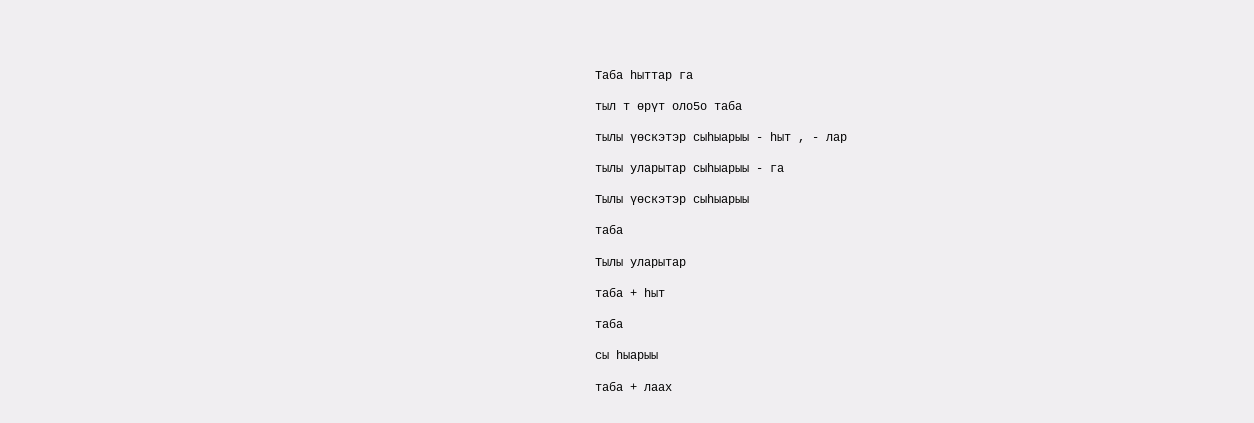Таба һыттар га

тыл т өрүт оло5о таба

тылы үөскэтэр сыһыарыы - һыт , - лар

тылы уларытар сыһыарыы - га

Тылы үөскэтэр сыһыарыы

таба

Тылы уларытар

таба + һыт

таба

сы һыарыы

таба + лаах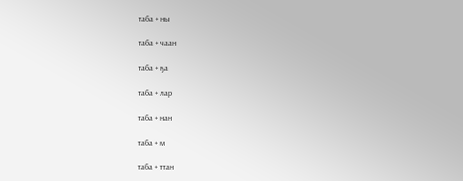таба + ны

таба + чаан

таба + ҕа

таба + лар

таба + нан

таба + м

таба + ттан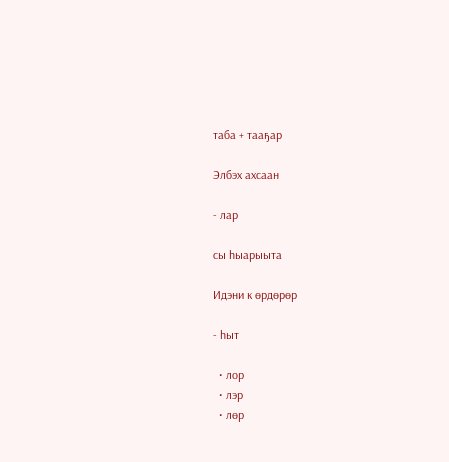таба + тааҕар

Элбэх ахсаан

- лар

сы һыарыыта

Идэни к өрдөрөр

- һыт

  • лор
  • лэр
  • лөр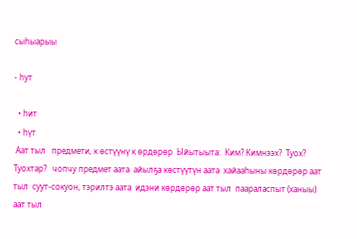сыһыарыы

- һут

  • һит
  • һүт
 Аат тыл   предмети, к өстүүнү к өрдөрөр  Ыйытыыта:  Ким? Кимнээх?  Туох? Туохтар?   чопчу предмет аата  айылҕа көстүүтүн аата  хайааһыны көрдөрөр аат тыл  суут-сокуон, тэрилтэ аата  идэни көрдөрөр аат тыл  паараласпыт (ханыы) аат тыл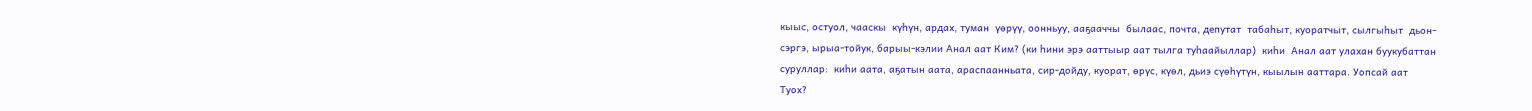кыыс, остуол, чааскы  күһүн, ардах, туман  үөрүү, оонньуу, ааҕааччы  былаас, почта, депутат  табаһыт, куоратчыт, сылгыһыт  дьон-сэргэ, ырыа-тойук, барыы-кэлии Анал аат Ким? (ки һини эрэ ааттыыр аат тылга туһаайыллар)  киһи  Анал аат улахан буукубаттан суруллар:  киһи аата, аҕатын аата, араспаанньата, сир-дойду, куорат, өрүс, күөл, дьиэ сүөһүтүн, кыылын ааттара. Уопсай аат Туох?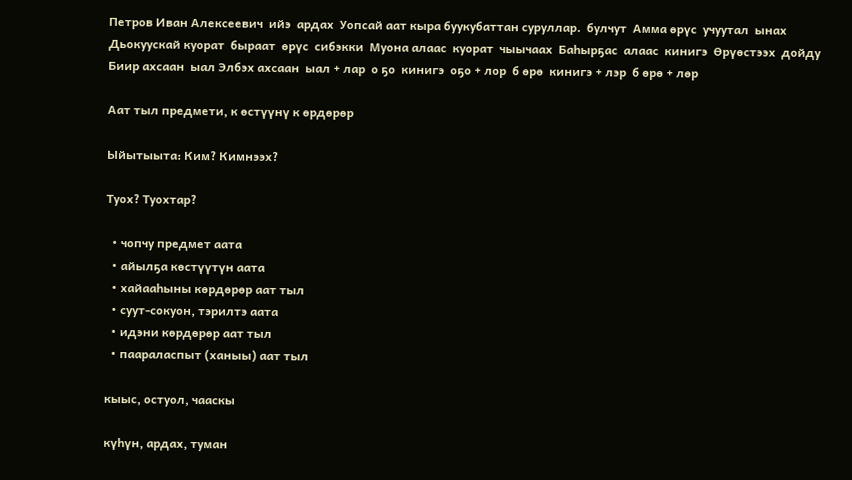Петров Иван Алексеевич  ийэ  ардах  Уопсай аат кыра буукубаттан суруллар.  булчут  Амма өрүс  учуутал  ынах  Дьокуускай куорат  быраат  өрүс  сибэкки  Муона алаас  куорат  чыычаах  Баһырҕас  алаас  кинигэ  Өрүөстээх  дойду Биир ахсаан  ыал Элбэх ахсаан  ыал + лар  о ҕо  кинигэ  оҕо + лор  б өрө  кинигэ + лэр  б өрө + лөр

Аат тыл предмети, к өстүүнү к өрдөрөр

Ыйытыыта: Ким? Кимнээх?

Туох? Туохтар?

  • чопчу предмет аата
  • айылҕа көстүүтүн аата
  • хайааһыны көрдөрөр аат тыл
  • суут-сокуон, тэрилтэ аата
  • идэни көрдөрөр аат тыл
  • паараласпыт (ханыы) аат тыл

кыыс, остуол, чааскы

күһүн, ардах, туман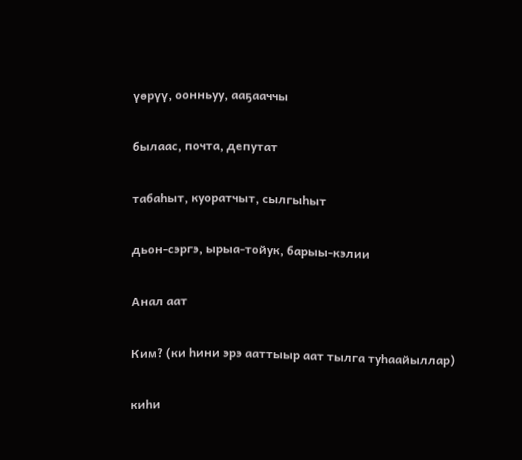үөрүү, оонньуу, ааҕааччы

былаас, почта, депутат

табаһыт, куоратчыт, сылгыһыт

дьон-сэргэ, ырыа-тойук, барыы-кэлии

Анал аат

Ким? (ки һини эрэ ааттыыр аат тылга туһаайыллар)

киһи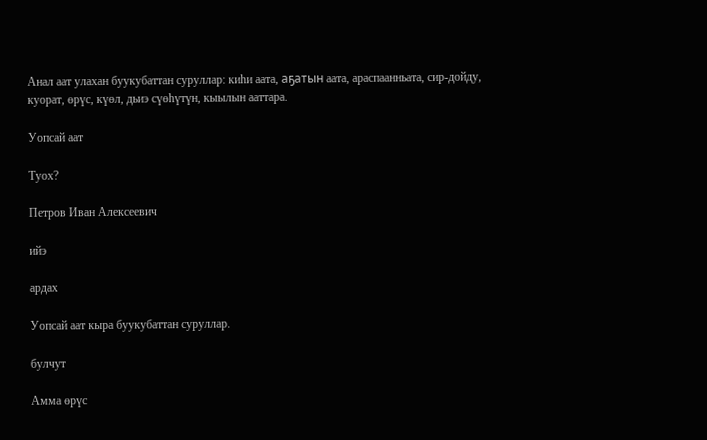Анал аат улахан буукубаттан суруллар: киһи аата, аҕатын аата, араспаанньата, сир-дойду, куорат, өрүс, күөл, дьиэ сүөһүтүн, кыылын ааттара.

Уопсай аат

Туох?

Петров Иван Алексеевич

ийэ

ардах

Уопсай аат кыра буукубаттан суруллар.

булчут

Амма өрүс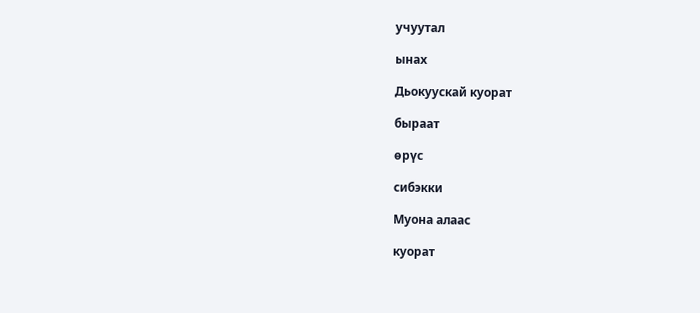учуутал

ынах

Дьокуускай куорат

быраат

өрүс

сибэкки

Муона алаас

куорат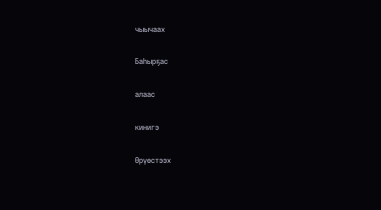чыычаах

Баһырҕас

алаас

кинигэ

Өрүөстээх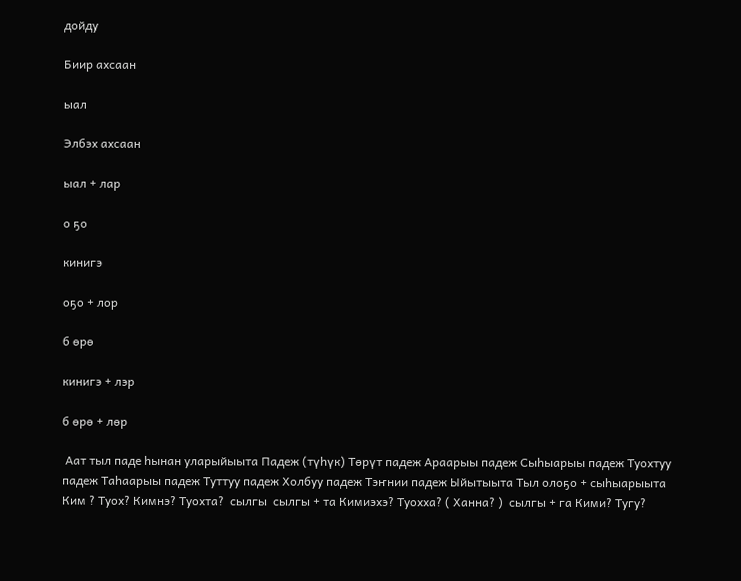дойду

Биир ахсаан

ыал

Элбэх ахсаан

ыал + лар

о ҕо

кинигэ

оҕо + лор

б өрө

кинигэ + лэр

б өрө + лөр

 Аат тыл паде һынан уларыйыыта Падеж (түһүк) Төрүт падеж Араарыы падеж Сыһыарыы падеж Туохтуу падеж Таһаарыы падеж Туттуу падеж Холбуу падеж Тэҥнии падеж Ыйытыыта Тыл олоҕо + сыһыарыыта Ким ? Туох? Кимнэ? Туохта?  сылгы  сылгы + та Кимиэхэ? Туохха? ( Ханна? )  сылгы + га Кими? Тугу?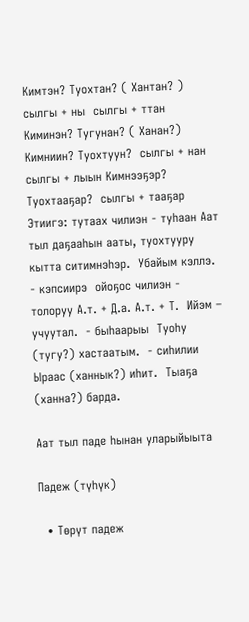Кимтэн? Туохтан? ( Хантан? )  сылгы + ны  сылгы + ттан Киминэн? Тугунан? ( Ханан?) Кимниин? Туохтуун?  сылгы + нан  сылгы + лыын Кимнээҕэр? Туохтааҕар?  сылгы + тааҕар  Этиигэ: тутаах чилиэн - туһаан Аат тыл даҕааһын ааты, туохтууру кытта ситимнэһэр.  Убайым кэллэ.  - кэпсиирэ  ойоҕос чилиэн - толоруу А.т. + Д.а. А.т. + Т.  Ийэм – учуутал.  - быһаарыы  Туоһу (тугу?) хастаатым.  - сиһилии  Ыраас (ханнык?) иһит.  Тыаҕа (ханна?) барда.

Аат тыл паде һынан уларыйыыта

Падеж (түһүк)

  • Төрүт падеж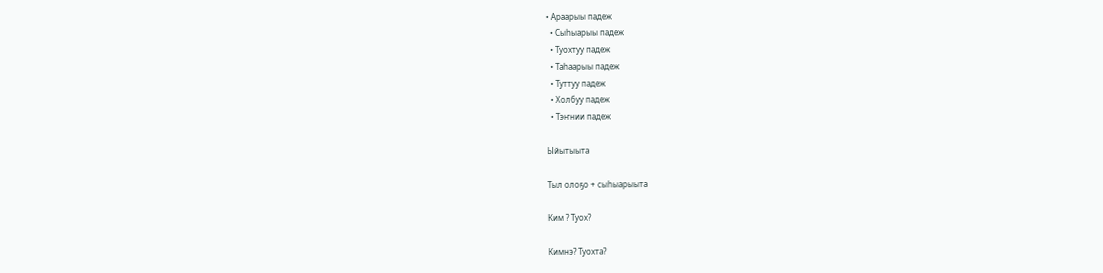• Араарыы падеж
  • Сыһыарыы падеж
  • Туохтуу падеж
  • Таһаарыы падеж
  • Туттуу падеж
  • Холбуу падеж
  • Тэҥнии падеж

Ыйытыыта

Тыл олоҕо + сыһыарыыта

Ким ? Туох?

Кимнэ? Туохта?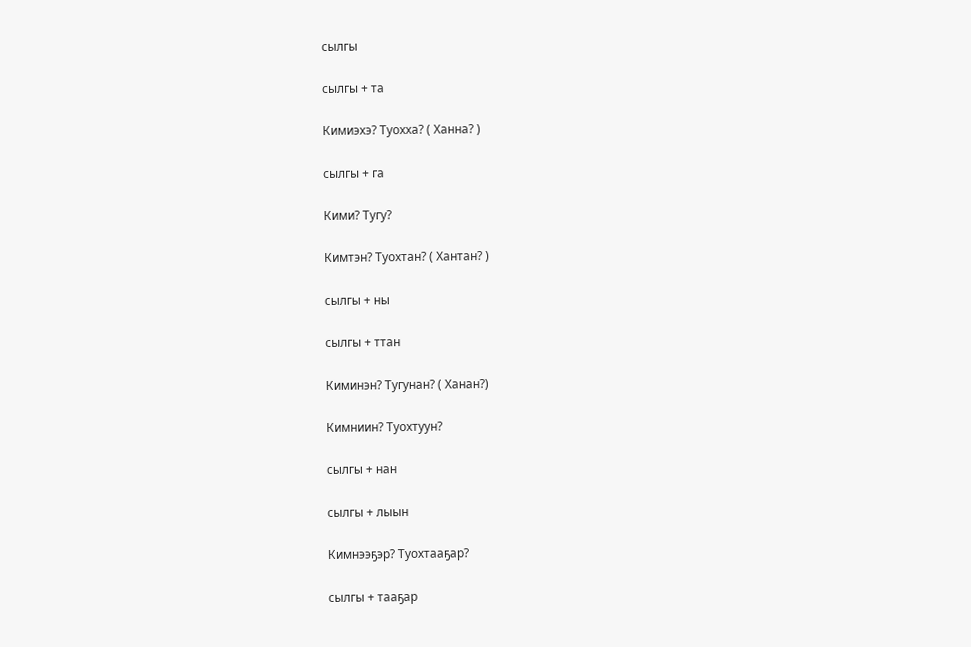сылгы

сылгы + та

Кимиэхэ? Туохха? ( Ханна? )

сылгы + га

Кими? Тугу?

Кимтэн? Туохтан? ( Хантан? )

сылгы + ны

сылгы + ттан

Киминэн? Тугунан? ( Ханан?)

Кимниин? Туохтуун?

сылгы + нан

сылгы + лыын

Кимнээҕэр? Туохтааҕар?

сылгы + тааҕар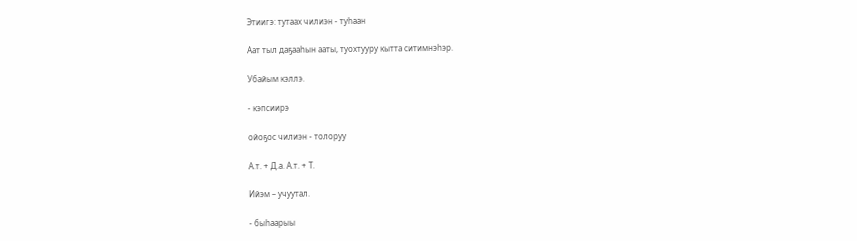Этиигэ: тутаах чилиэн - туһаан

Аат тыл даҕааһын ааты, туохтууру кытта ситимнэһэр.

Убайым кэллэ.

- кэпсиирэ

ойоҕос чилиэн - толоруу

А.т. + Д.а. А.т. + Т.

Ийэм – учуутал.

- быһаарыы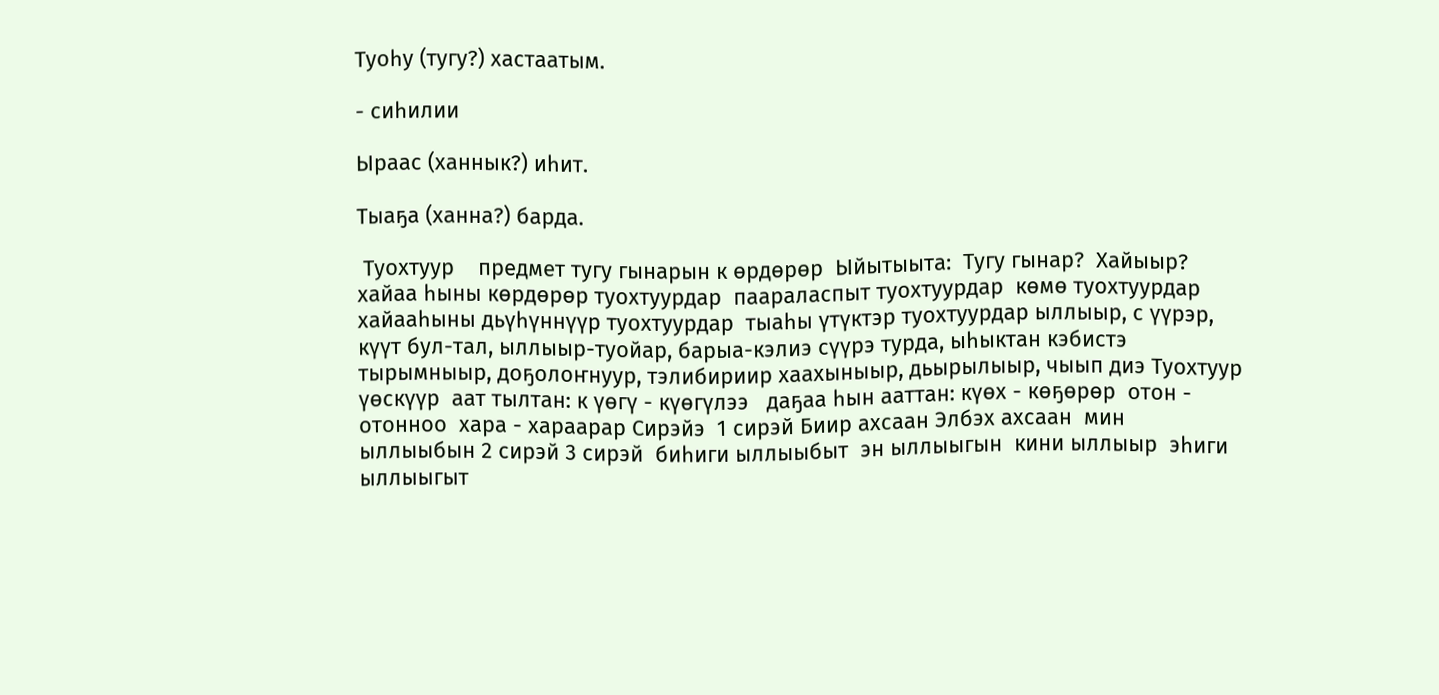Туоһу (тугу?) хастаатым.

- сиһилии

Ыраас (ханнык?) иһит.

Тыаҕа (ханна?) барда.

 Туохтуур    предмет тугу гынарын к өрдөрөр  Ыйытыыта:  Тугу гынар?  Хайыыр?    хайаа һыны көрдөрөр туохтуурдар  паараласпыт туохтуурдар  көмө туохтуурдар  хайааһыны дьүһүннүүр туохтуурдар  тыаһы үтүктэр туохтуурдар ыллыыр, с үүрэр, күүт бул-тал, ыллыыр-туойар, барыа-кэлиэ сүүрэ турда, ыһыктан кэбистэ тырымныыр, доҕолоҥнуур, тэлибириир хаахыныыр, дьырылыыр, чыып диэ Туохтуур үөскүүр  аат тылтан: к үөгү - күөгүлээ   даҕаа һын ааттан: күөх - көҕөрөр  отон - отонноо  хара - хараарар Сирэйэ  1 сирэй Биир ахсаан Элбэх ахсаан  мин ыллыыбын 2 сирэй 3 сирэй  биһиги ыллыыбыт  эн ыллыыгын  кини ыллыыр  эһиги ыллыыгыт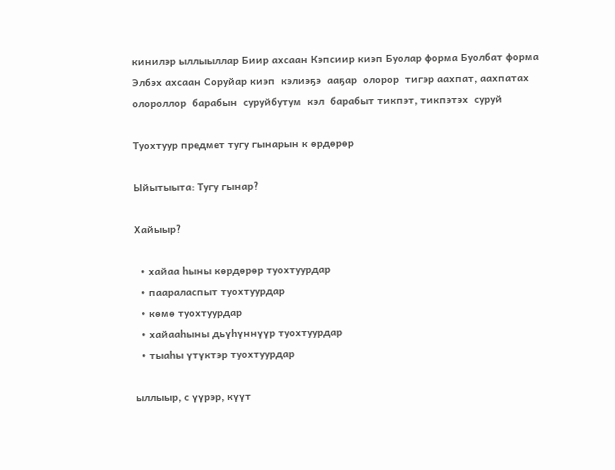кинилэр ыллыыллар Биир ахсаан Кэпсиир киэп Буолар форма Буолбат форма Элбэх ахсаан Соруйар киэп  кэлиэҕэ  ааҕар  олорор  тигэр аахпат, аахпатах  олороллор  барабын  суруйбутум  кэл  барабыт тикпэт, тикпэтэх  суруй

Туохтуур предмет тугу гынарын к өрдөрөр

Ыйытыыта: Тугу гынар?

Хайыыр?

  • хайаа һыны көрдөрөр туохтуурдар
  • паараласпыт туохтуурдар
  • көмө туохтуурдар
  • хайааһыны дьүһүннүүр туохтуурдар
  • тыаһы үтүктэр туохтуурдар

ыллыыр, с үүрэр, күүт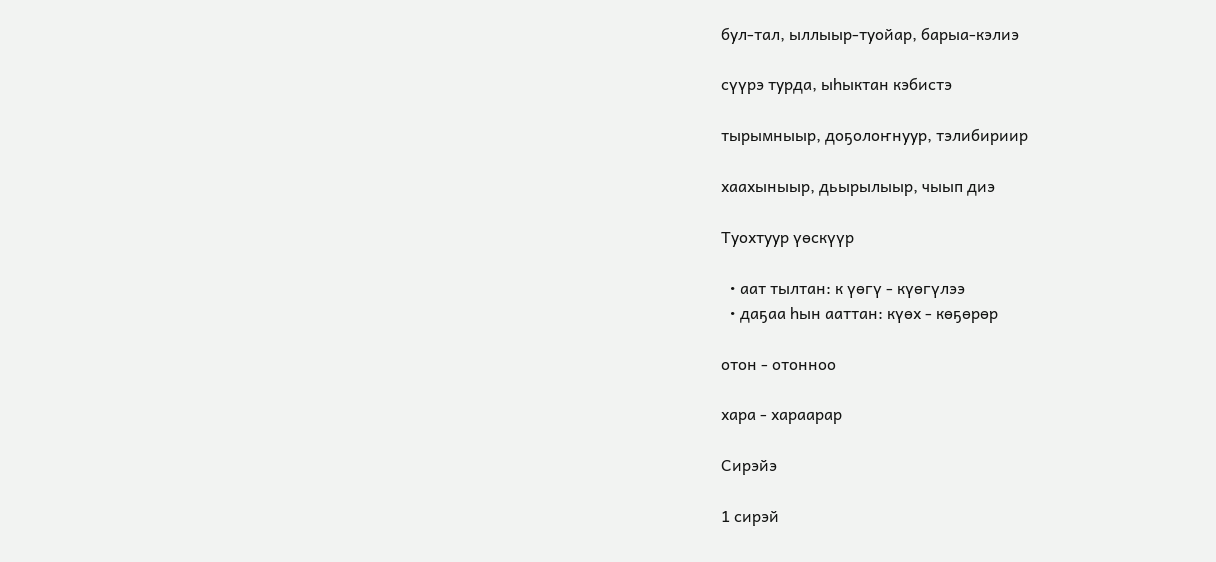бул-тал, ыллыыр-туойар, барыа-кэлиэ

сүүрэ турда, ыһыктан кэбистэ

тырымныыр, доҕолоҥнуур, тэлибириир

хаахыныыр, дьырылыыр, чыып диэ

Туохтуур үөскүүр

  • аат тылтан: к үөгү - күөгүлээ
  • даҕаа һын ааттан: күөх - көҕөрөр

отон - отонноо

хара - хараарар

Сирэйэ

1 сирэй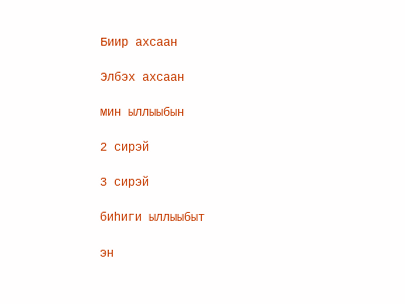Биир ахсаан

Элбэх ахсаан

мин ыллыыбын

2 сирэй

3 сирэй

биһиги ыллыыбыт

эн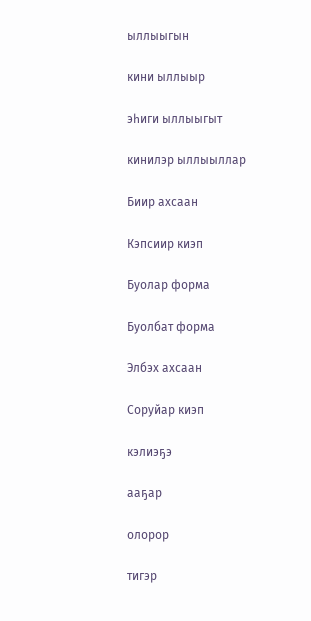ыллыыгын

кини ыллыыр

эһиги ыллыыгыт

кинилэр ыллыыллар

Биир ахсаан

Кэпсиир киэп

Буолар форма

Буолбат форма

Элбэх ахсаан

Соруйар киэп

кэлиэҕэ

ааҕар

олорор

тигэр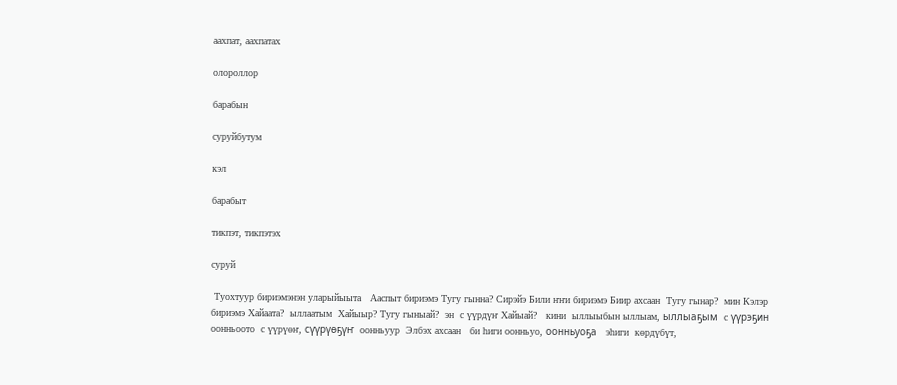аахпат, аахпатах

олороллор

барабын

суруйбутум

кэл

барабыт

тикпэт, тикпэтэх

суруй

 Туохтуур бириэмэнэн уларыйыыта   Ааспыт бириэмэ Тугу гынна? Сирэйэ Били ҥҥи бириэмэ Биир ахсаан  Тугу гынар?  мин Кэлэр бириэмэ Хайаата?  ыллаатым  Хайыыр? Тугу гыныай?  эн  с үүрдүҥ Хайыай?   кини  ыллыыбын ыллыам, ыллыаҕым  с үүрэҕин  оонньоото  с үүрүөҥ, сүүрүөҕүҥ  оонньуур  Элбэх ахсаан   би һиги оонньуо, оонньуоҕа   эһиги  көрдүбүт,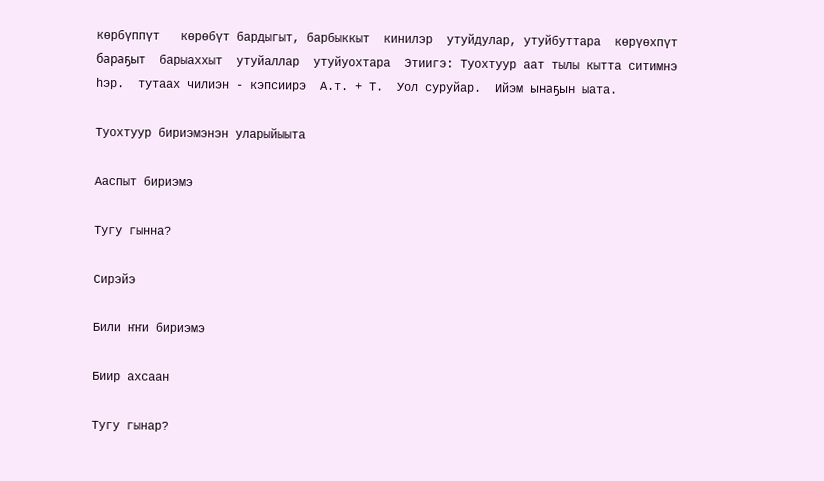көрбүппүт   көрөбүт бардыгыт, барбыккыт  кинилэр  утуйдулар, утуйбуттара  көрүөхпүт  бараҕыт  барыаххыт  утуйаллар  утуйуохтара  Этиигэ: Туохтуур аат тылы кытта ситимнэ һэр.  тутаах чилиэн - кэпсиирэ  А.т. + Т.  Уол суруйар.  Ийэм ынаҕын ыата.

Туохтуур бириэмэнэн уларыйыыта

Ааспыт бириэмэ

Тугу гынна?

Сирэйэ

Били ҥҥи бириэмэ

Биир ахсаан

Тугу гынар?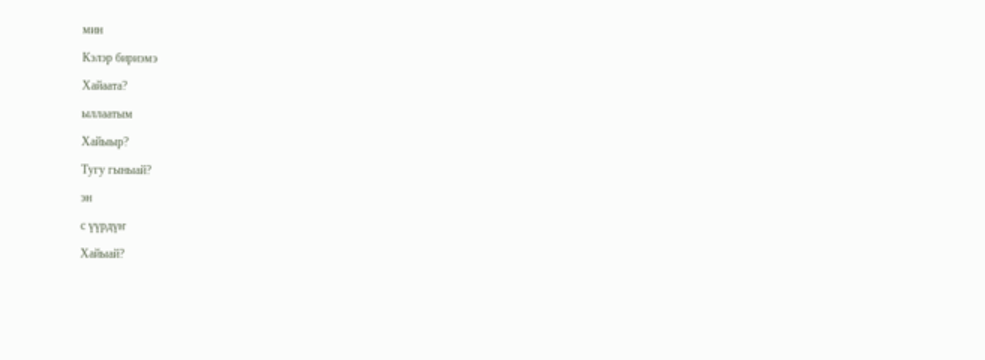мин

Кэлэр бириэмэ

Хайаата?

ыллаатым

Хайыыр?

Тугу гыныай?

эн

с үүрдүҥ

Хайыай?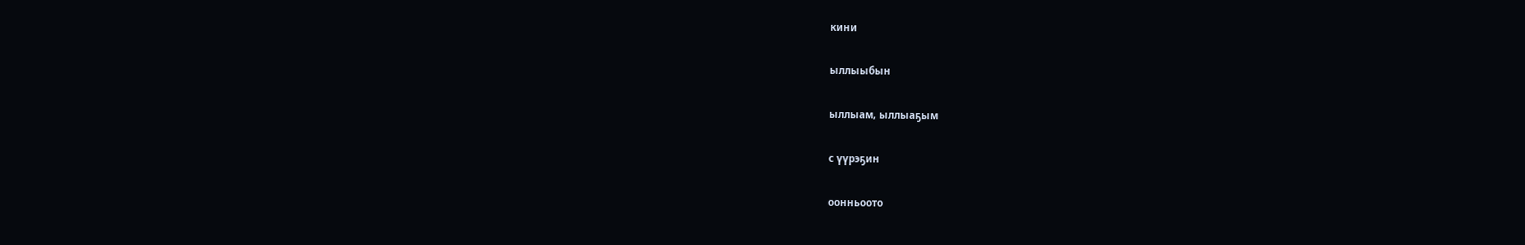кини

ыллыыбын

ыллыам, ыллыаҕым

с үүрэҕин

оонньоото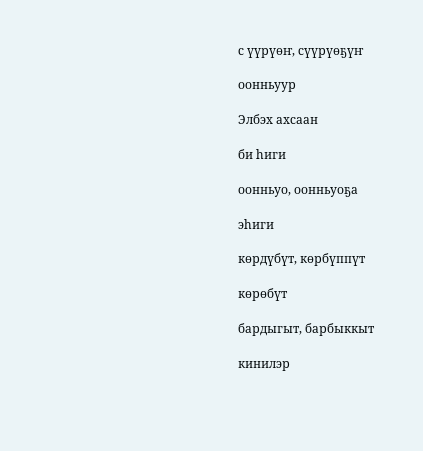с үүрүөҥ, сүүрүөҕүҥ

оонньуур

Элбэх ахсаан

би һиги

оонньуо, оонньуоҕа

эһиги

көрдүбүт, көрбүппүт

көрөбүт

бардыгыт, барбыккыт

кинилэр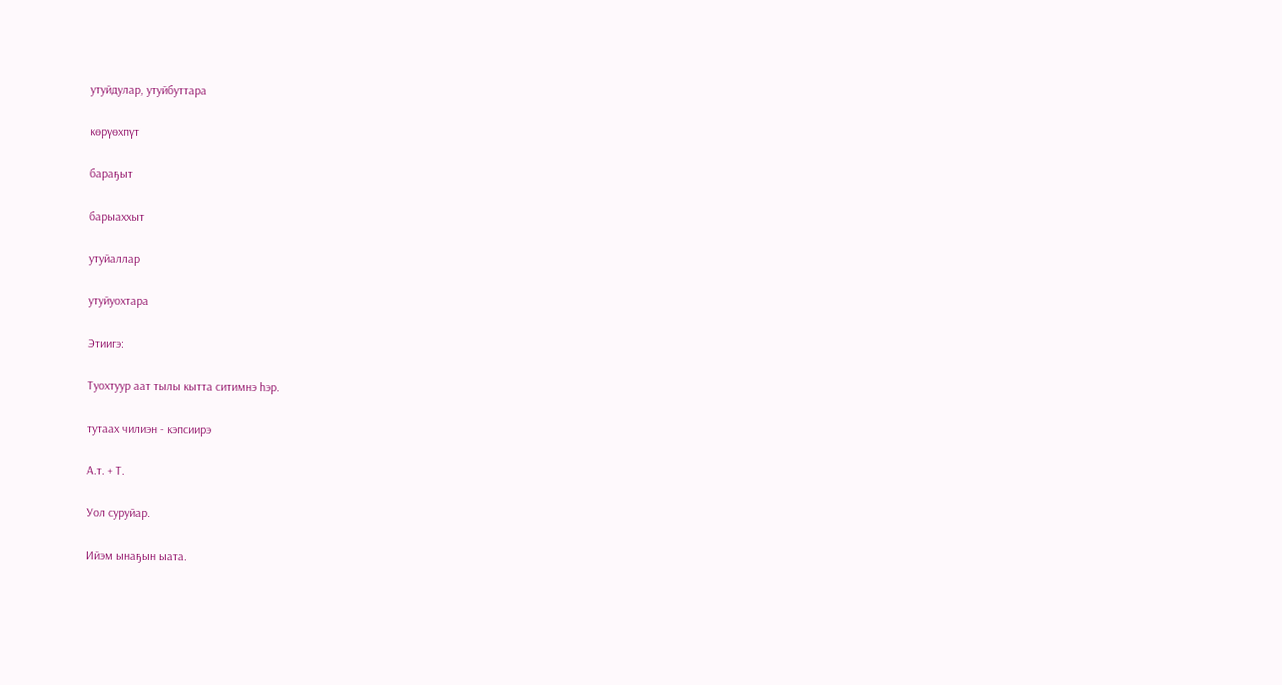утуйдулар, утуйбуттара

көрүөхпүт

бараҕыт

барыаххыт

утуйаллар

утуйуохтара

Этиигэ:

Туохтуур аат тылы кытта ситимнэ һэр.

тутаах чилиэн - кэпсиирэ

А.т. + Т.

Уол суруйар.

Ийэм ынаҕын ыата.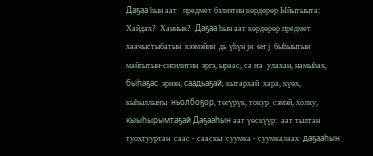Даҕаа һын аат   предмет бэлиэтин көрдөрөр Ыйытыыта:  Хайдах?  Ханнык?  Даҕаа һын аат көрдөрөр предмет  хаачыстыбатын  кээмэйин  дь үһүн јн  өҥ ј  быһыытын  майгытын-сигилитин  эргэ, ыраас, са ҥа  улахан, намыһах, быһаҕас  эриэн, саадьаҕай, кытархай  хара, күөх, кыһыллыҥы  ньолбоҕор, төгүрүк, токур  сэмэй, холку, кыыһырымтаҕай Даҕааһын аат үөскүүр:  аат тылтан   туохтууртан  саас - сааскы  суумка - суумкалаах  даҕааһын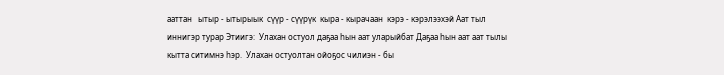ааттан   ытыр - ытырыык  сүүр - сүүрүк  кыра - кырачаан  кэрэ - кэрэлээхэй Аат тыл иннигэр турар Этиигэ:  Улахан остуол даҕаа һын аат уларыйбат Даҕаа һын аат аат тылы кытта ситимнэ һэр.  Улахан остуолтан ойоҕос чилиэн - бы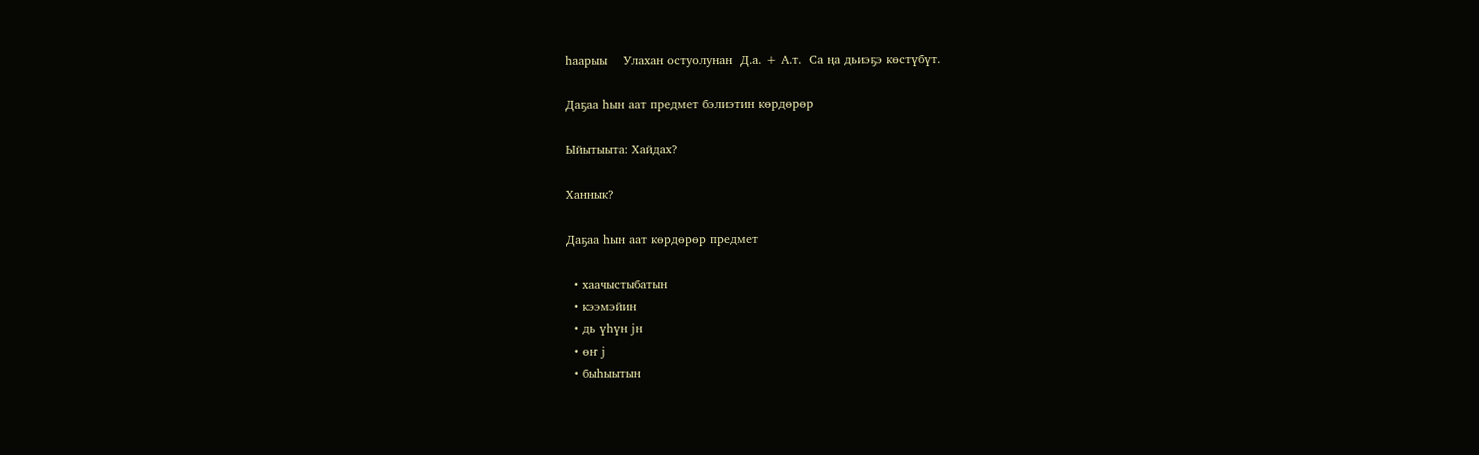һаарыы    Улахан остуолунан  Д.а. + А.т.  Са ңа дьиэҕэ көстүбүт.

Даҕаа һын аат предмет бэлиэтин көрдөрөр

Ыйытыыта: Хайдах?

Ханнык?

Даҕаа һын аат көрдөрөр предмет

  • хаачыстыбатын
  • кээмэйин
  • дь үһүн јн
  • өҥ ј
  • быһыытын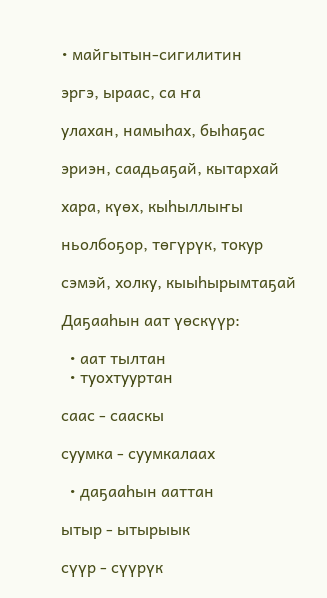• майгытын-сигилитин

эргэ, ыраас, са ҥа

улахан, намыһах, быһаҕас

эриэн, саадьаҕай, кытархай

хара, күөх, кыһыллыҥы

ньолбоҕор, төгүрүк, токур

сэмэй, холку, кыыһырымтаҕай

Даҕааһын аат үөскүүр:

  • аат тылтан
  • туохтууртан

саас - сааскы

суумка - суумкалаах

  • даҕааһын ааттан

ытыр - ытырыык

сүүр - сүүрүк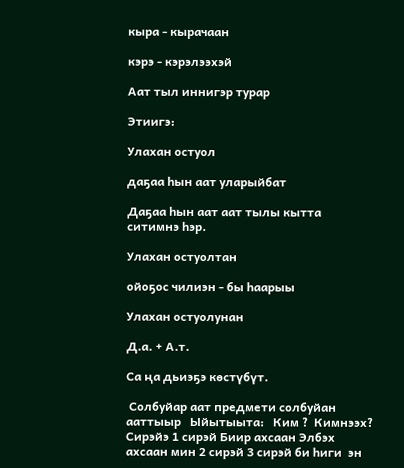кыра - кырачаан

кэрэ - кэрэлээхэй

Аат тыл иннигэр турар

Этиигэ:

Улахан остуол

даҕаа һын аат уларыйбат

Даҕаа һын аат аат тылы кытта ситимнэ һэр.

Улахан остуолтан

ойоҕос чилиэн - бы һаарыы

Улахан остуолунан

Д.а. + А.т.

Са ңа дьиэҕэ көстүбүт.

 Солбуйар аат предмети солбуйан ааттыыр   Ыйытыыта:   Ким ?  Кимнээх?  Сирэйэ 1 сирэй Биир ахсаан Элбэх ахсаан мин 2 сирэй 3 сирэй би һиги  эн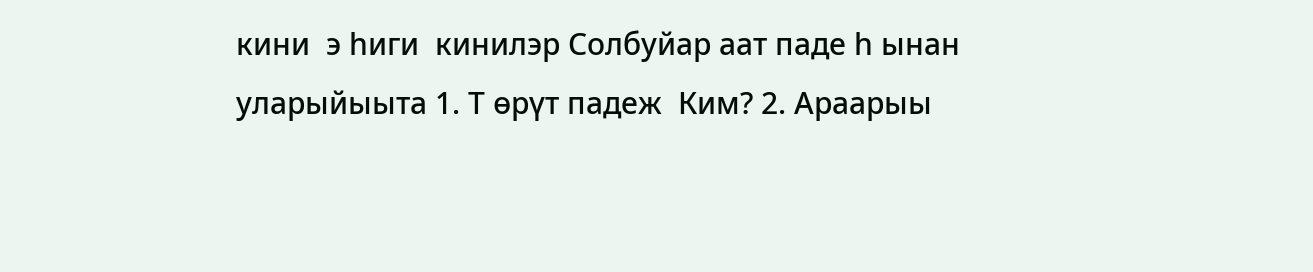кини  э һиги  кинилэр Солбуйар аат паде һ ынан уларыйыыта 1. Т өрүт падеж  Ким? 2. Араарыы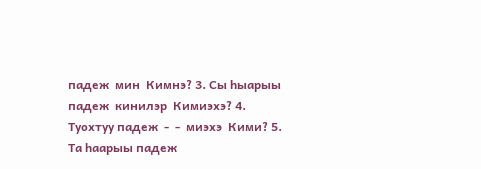падеж  мин  Кимнэ? 3. Сы һыарыы падеж  кинилэр  Кимиэхэ? 4. Туохтуу падеж  -  -  миэхэ  Кими? 5. Та һаарыы падеж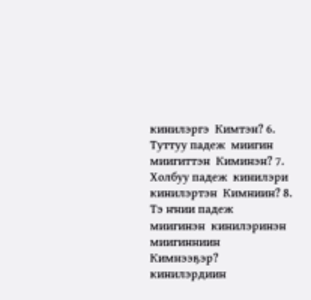кинилэргэ  Кимтэн? 6. Туттуу падеж  миигин  миигиттэн  Киминэн? 7. Холбуу падеж  кинилэри  кинилэртэн  Кимниин? 8. Тэ ҥнии падеж  миигинэн  кинилэринэн  миигинниин  Кимнээҕэр?  кинилэрдиин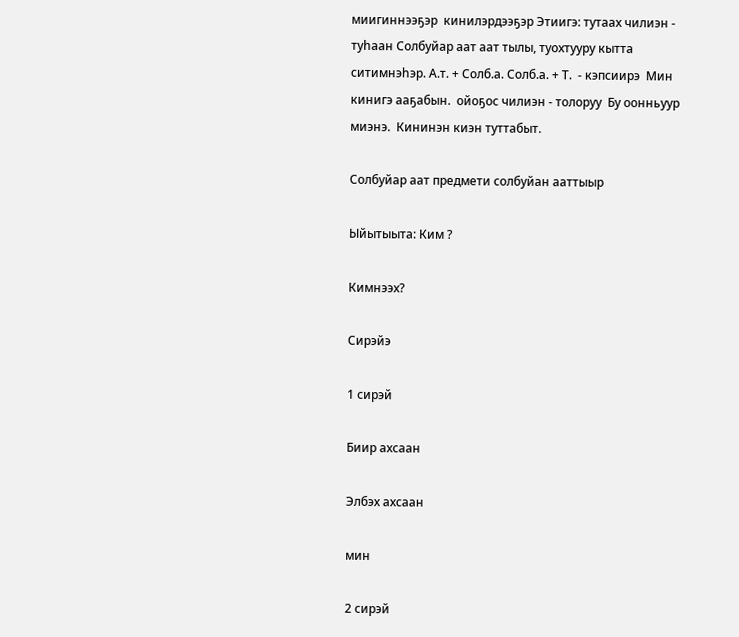миигиннээҕэр  кинилэрдээҕэр Этиигэ: тутаах чилиэн - туһаан Солбуйар аат аат тылы, туохтууру кытта ситимнэһэр. А.т. + Солб.а. Солб.а. + Т.  - кэпсиирэ  Мин кинигэ ааҕабын.  ойоҕос чилиэн - толоруу  Бу оонньуур миэнэ.  Кининэн киэн туттабыт.

Солбуйар аат предмети солбуйан ааттыыр

Ыйытыыта: Ким ?

Кимнээх?

Сирэйэ

1 сирэй

Биир ахсаан

Элбэх ахсаан

мин

2 сирэй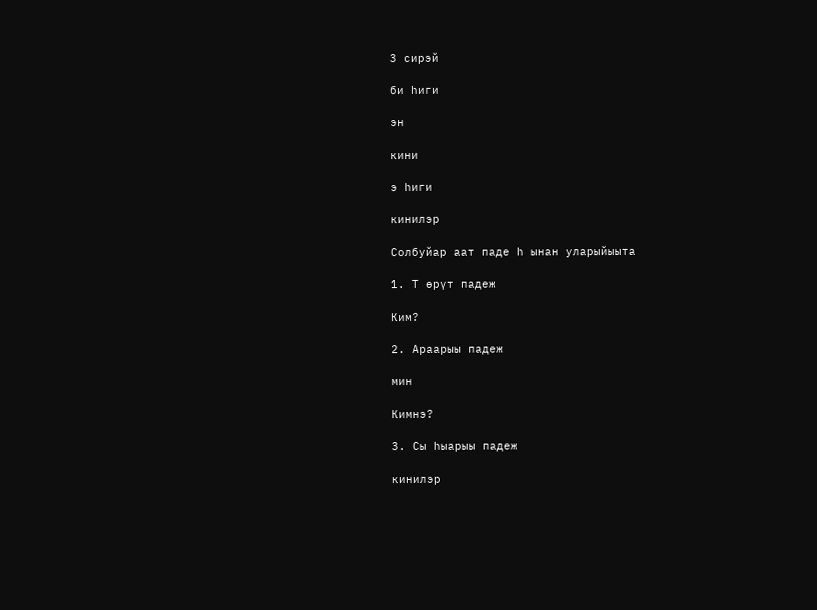3 сирэй

би һиги

эн

кини

э һиги

кинилэр

Солбуйар аат паде һ ынан уларыйыыта

1. Т өрүт падеж

Ким?

2. Араарыы падеж

мин

Кимнэ?

3. Сы һыарыы падеж

кинилэр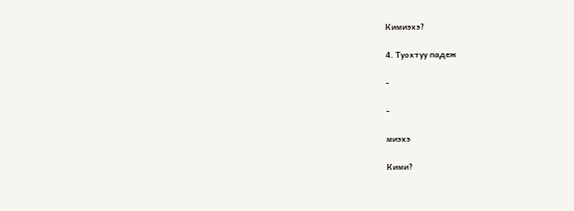Кимиэхэ?

4. Туохтуу падеж

-

-

миэхэ

Кими?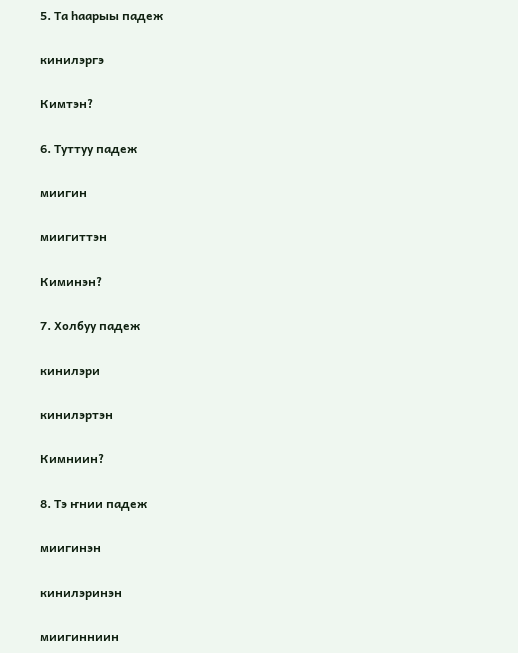5. Та һаарыы падеж

кинилэргэ

Кимтэн?

6. Туттуу падеж

миигин

миигиттэн

Киминэн?

7. Холбуу падеж

кинилэри

кинилэртэн

Кимниин?

8. Тэ ҥнии падеж

миигинэн

кинилэринэн

миигинниин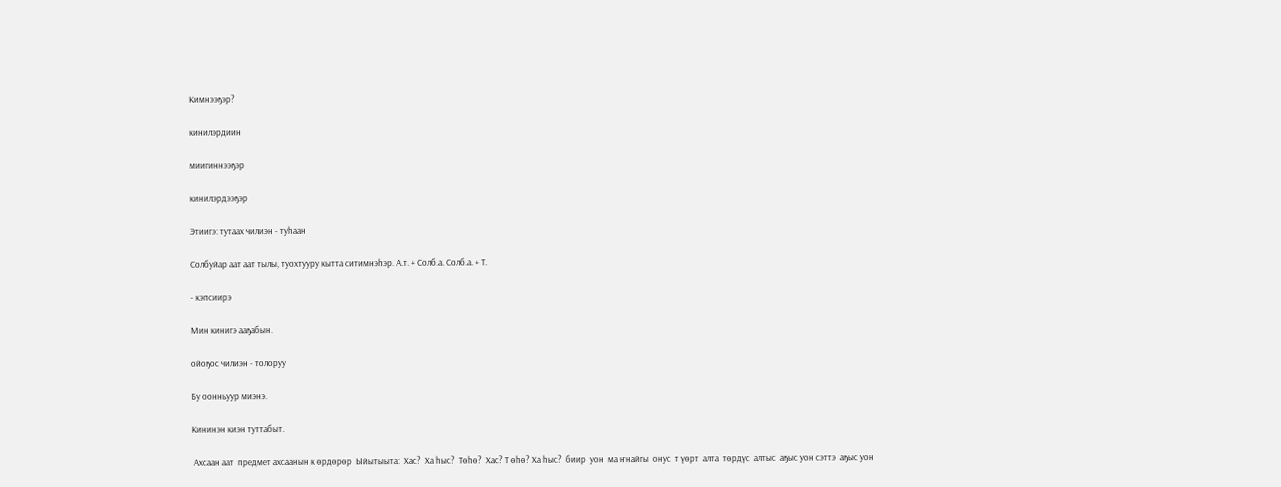Кимнээҕэр?

кинилэрдиин

миигиннээҕэр

кинилэрдээҕэр

Этиигэ: тутаах чилиэн - туһаан

Солбуйар аат аат тылы, туохтууру кытта ситимнэһэр. А.т. + Солб.а. Солб.а. + Т.

- кэпсиирэ

Мин кинигэ ааҕабын.

ойоҕос чилиэн - толоруу

Бу оонньуур миэнэ.

Кининэн киэн туттабыт.

 Ахсаан аат  предмет ахсаанын к өрдөрөр  Ыйытыыта:  Хас?  Ха һыс?  Төһө?  Хас? Т өһө? Ха һыс?  биир  уон  ма ҥнайгы  онус  т үөрт  алта  төрдүс  алтыс  аҕыс уон сэттэ  аҕыс уон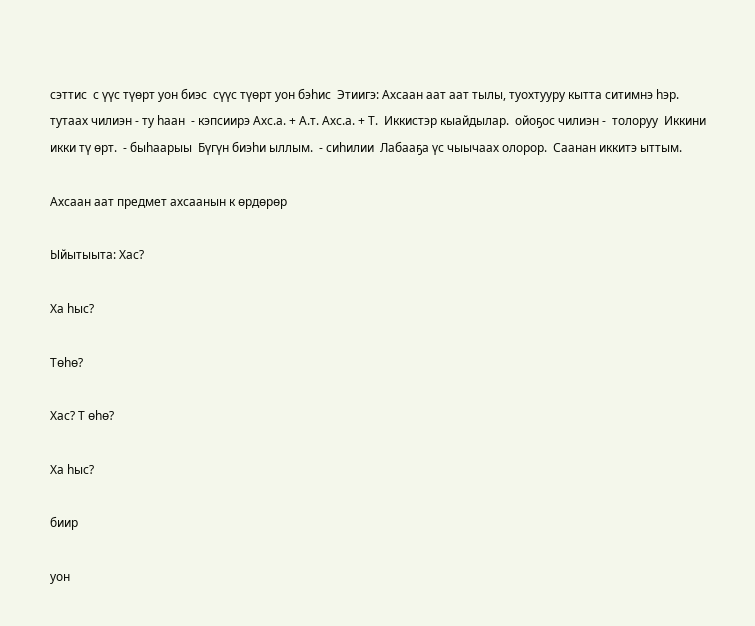сэттис  с үүс түөрт уон биэс  сүүс түөрт уон бэһис  Этиигэ: Ахсаан аат аат тылы, туохтууру кытта ситимнэ һэр.   тутаах чилиэн - ту һаан  - кэпсиирэ Ахс.а. + А.т. Ахс.а. + Т.  Иккистэр кыайдылар.  ойоҕос чилиэн -  толоруу  Иккини икки тү өрт.  - быһаарыы  Бүгүн биэһи ыллым.  - сиһилии  Лабааҕа үс чыычаах олорор.  Саанан иккитэ ыттым.

Ахсаан аат предмет ахсаанын к өрдөрөр

Ыйытыыта: Хас?

Ха һыс?

Төһө?

Хас? Т өһө?

Ха һыс?

биир

уон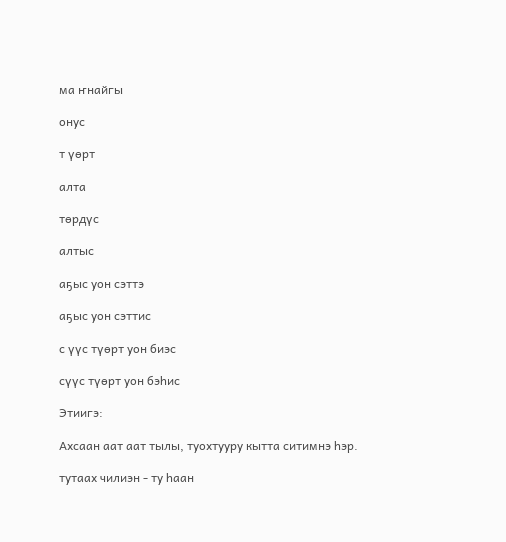ма ҥнайгы

онус

т үөрт

алта

төрдүс

алтыс

аҕыс уон сэттэ

аҕыс уон сэттис

с үүс түөрт уон биэс

сүүс түөрт уон бэһис

Этиигэ:

Ахсаан аат аат тылы, туохтууру кытта ситимнэ һэр.

тутаах чилиэн - ту һаан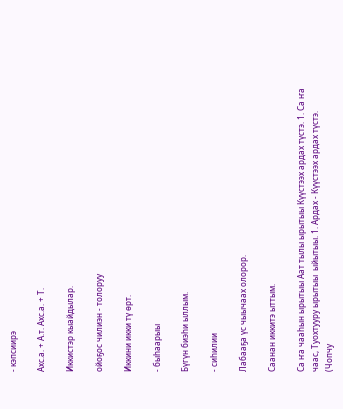- кэпсиирэ

Ахс.а. + А.т. Ахс.а. + Т.

Иккистэр кыайдылар.

ойоҕос чилиэн - толоруу

Иккини икки тү өрт.

- быһаарыы

Бүгүн биэһи ыллым.

- сиһилии

Лабааҕа үс чыычаах олорор.

Саанан иккитэ ыттым.

Са ҥа чааһын ырытыы Аат тылы ырытыы Күүстээх ардах түстэ. 1. Са ҥа чаас, Туохтууру ырытыы  ыйытыы. 1. Ардах - Күүстээх ардах түстэ.  (Чопчу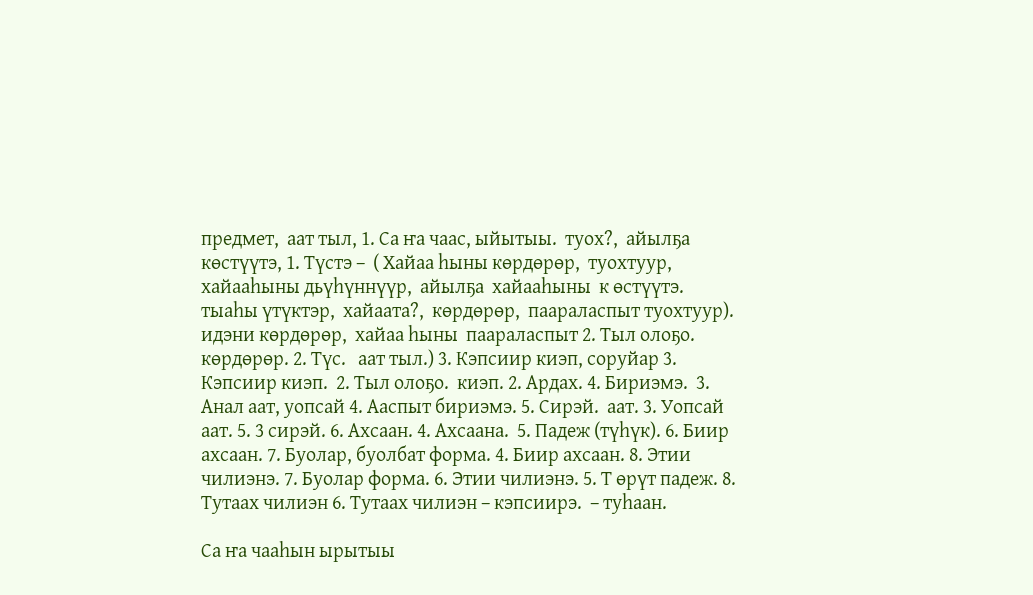предмет,  аат тыл, 1. Са ҥа чаас, ыйытыы.  туох?,  айылҕа көстүүтэ, 1. Түстэ –  ( Хайаа һыны көрдөрөр,  туохтуур,  хайааһыны дьүһүннүүр,  айылҕа  хайааһыны  к өстүүтэ.  тыаһы үтүктэр,  хайаата?,  көрдөрөр,  паараласпыт туохтуур).   идэни көрдөрөр,  хайаа һыны  паараласпыт 2. Тыл олоҕо.   көрдөрөр. 2. Түс.   аат тыл.) 3. Кэпсиир киэп, соруйар 3. Кэпсиир киэп.  2. Тыл олоҕо.  киэп. 2. Ардах. 4. Бириэмэ.  3. Анал аат, уопсай 4. Ааспыт бириэмэ. 5. Сирэй.  аат. 3. Уопсай аат. 5. 3 сирэй. 6. Ахсаан. 4. Ахсаана.  5. Падеж (түһүк). 6. Биир ахсаан. 7. Буолар, буолбат форма. 4. Биир ахсаан. 8. Этии чилиэнэ. 7. Буолар форма. 6. Этии чилиэнэ. 5. Т өрүт падеж. 8. Тутаах чилиэн 6. Тутаах чилиэн – кэпсиирэ.  – туһаан.

Са ҥа чааһын ырытыы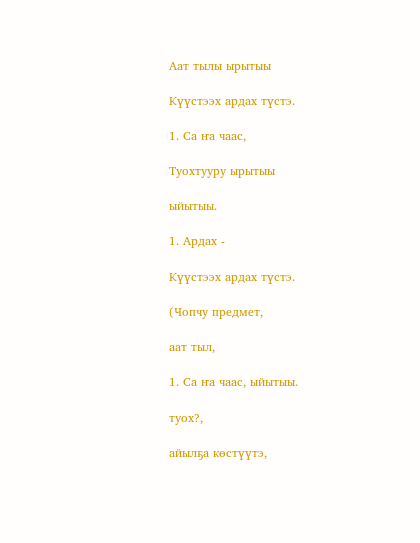Аат тылы ырытыы

Күүстээх ардах түстэ.

1. Са ҥа чаас,

Туохтууру ырытыы

ыйытыы.

1. Ардах -

Күүстээх ардах түстэ.

(Чопчу предмет,

аат тыл,

1. Са ҥа чаас, ыйытыы.

туох?,

айылҕа көстүүтэ,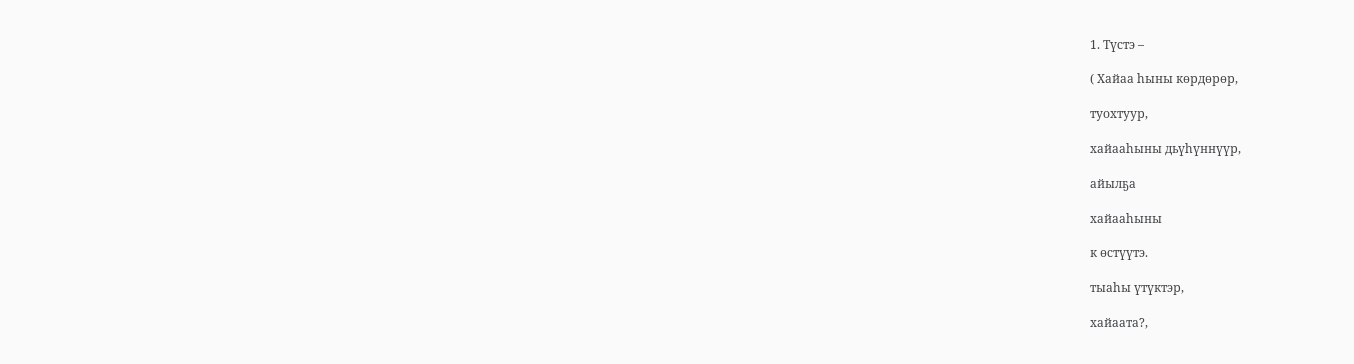1. Түстэ –

( Хайаа һыны көрдөрөр,

туохтуур,

хайааһыны дьүһүннүүр,

айылҕа

хайааһыны

к өстүүтэ.

тыаһы үтүктэр,

хайаата?,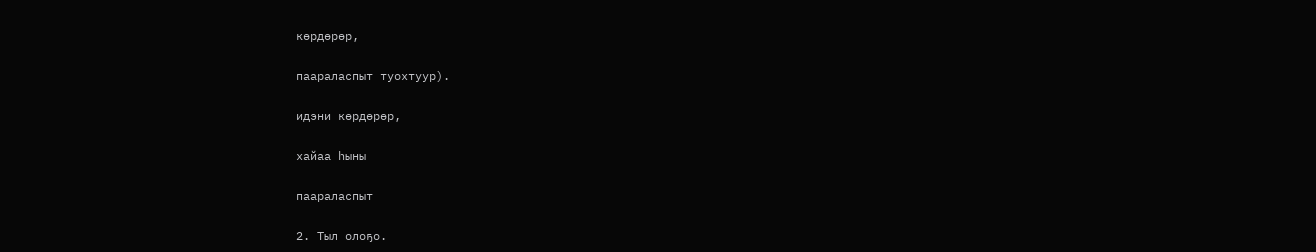көрдөрөр,

паараласпыт туохтуур).

идэни көрдөрөр,

хайаа һыны

паараласпыт

2. Тыл олоҕо.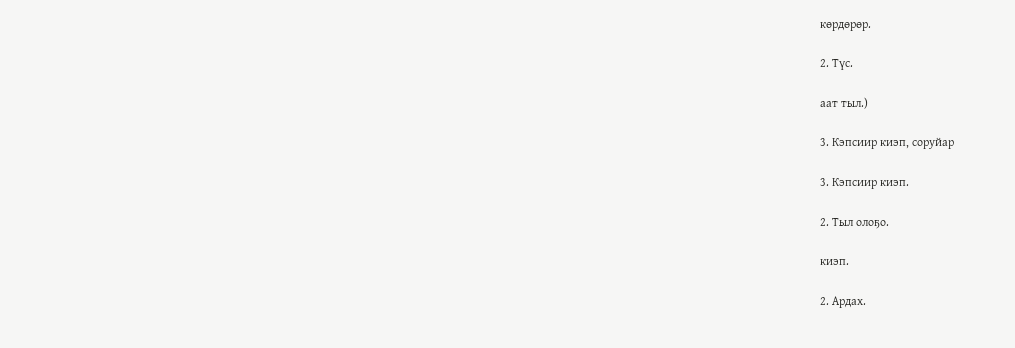көрдөрөр.

2. Түс.

аат тыл.)

3. Кэпсиир киэп, соруйар

3. Кэпсиир киэп.

2. Тыл олоҕо.

киэп.

2. Ардах.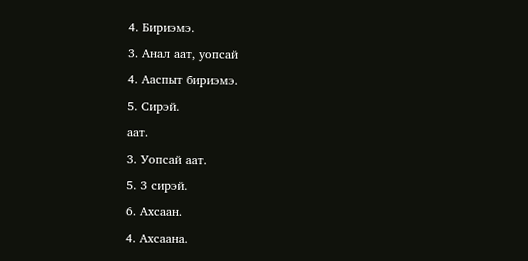4. Бириэмэ.

3. Анал аат, уопсай

4. Ааспыт бириэмэ.

5. Сирэй.

аат.

3. Уопсай аат.

5. 3 сирэй.

6. Ахсаан.

4. Ахсаана.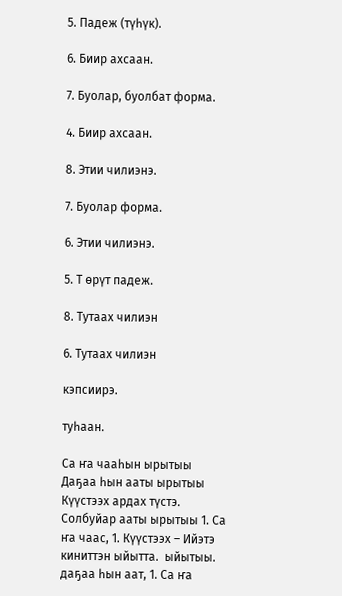5. Падеж (түһүк).

6. Биир ахсаан.

7. Буолар, буолбат форма.

4. Биир ахсаан.

8. Этии чилиэнэ.

7. Буолар форма.

6. Этии чилиэнэ.

5. Т өрүт падеж.

8. Тутаах чилиэн

6. Тутаах чилиэн

кэпсиирэ.

туһаан.

Са ҥа чааһын ырытыы Даҕаа һын ааты ырытыы Күүстээх ардах түстэ. Солбуйар ааты ырытыы 1. Са ҥа чаас, 1. Күүстээх – Ийэтэ киниттэн ыйытта.  ыйытыы.  даҕаа һын аат, 1. Са ҥа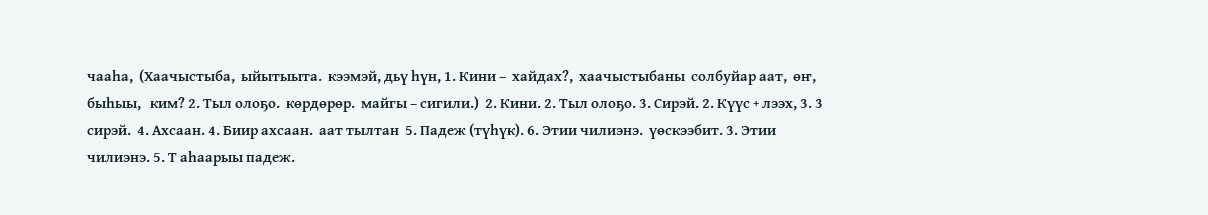чааһа,  (Хаачыстыба,  ыйытыыта.  кээмэй, дьү һүн, 1. Кини –  хайдах?,  хаачыстыбаны  солбуйар аат,  өҥ, быһыы,   ким? 2. Тыл олоҕо.  көрдөрөр.  майгы – сигили.)  2. Кини. 2. Тыл олоҕо. 3. Сирэй. 2. Күүс + лээх, 3. 3 сирэй.  4. Ахсаан. 4. Биир ахсаан.  аат тылтан  5. Падеж (түһүк). 6. Этии чилиэнэ.  үөскээбит. 3. Этии чилиэнэ. 5. Т аһаарыы падеж.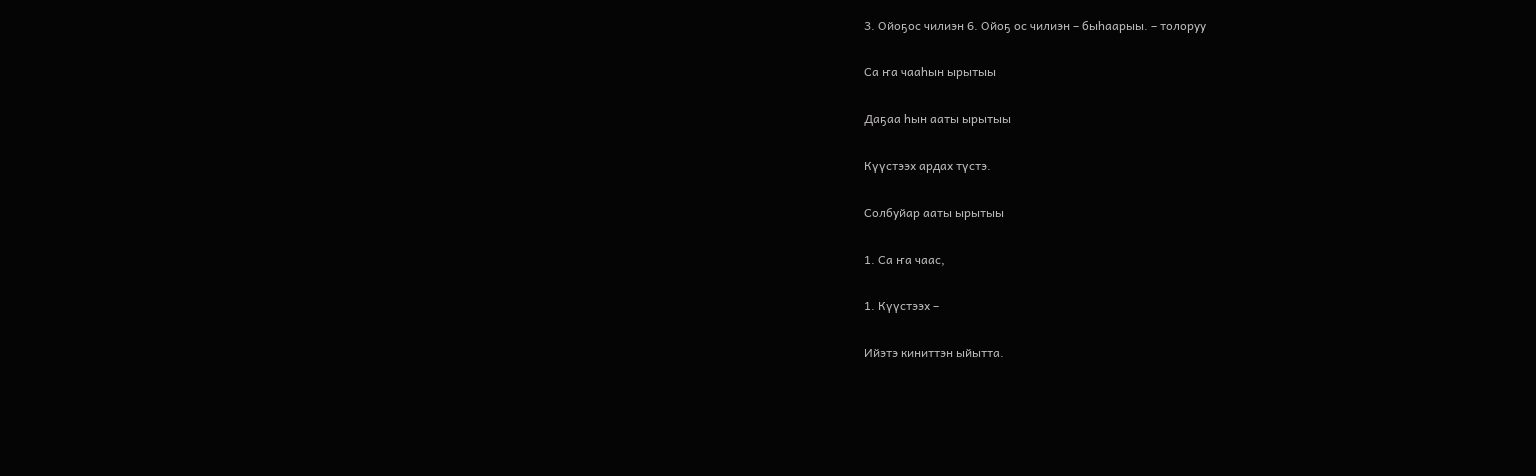3. Ойоҕос чилиэн 6. Ойоҕ ос чилиэн – быһаарыы. – толоруу

Са ҥа чааһын ырытыы

Даҕаа һын ааты ырытыы

Күүстээх ардах түстэ.

Солбуйар ааты ырытыы

1. Са ҥа чаас,

1. Күүстээх –

Ийэтэ киниттэн ыйытта.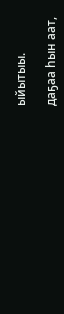ыйытыы.

даҕаа һын аат,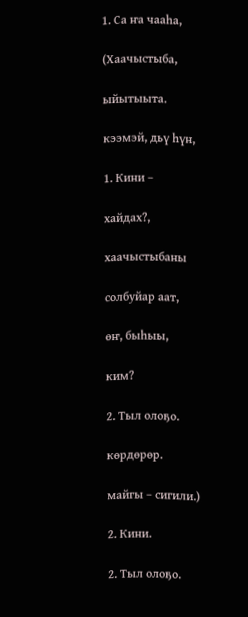1. Са ҥа чааһа,

(Хаачыстыба,

ыйытыыта.

кээмэй, дьү һүн,

1. Кини –

хайдах?,

хаачыстыбаны

солбуйар аат,

өҥ, быһыы,

ким?

2. Тыл олоҕо.

көрдөрөр.

майгы – сигили.)

2. Кини.

2. Тыл олоҕо.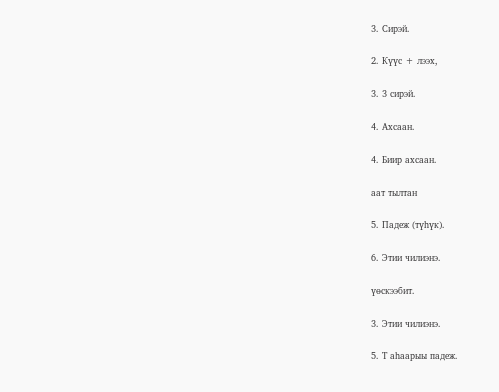3. Сирэй.

2. Күүс + лээх,

3. 3 сирэй.

4. Ахсаан.

4. Биир ахсаан.

аат тылтан

5. Падеж (түһүк).

6. Этии чилиэнэ.

үөскээбит.

3. Этии чилиэнэ.

5. Т аһаарыы падеж.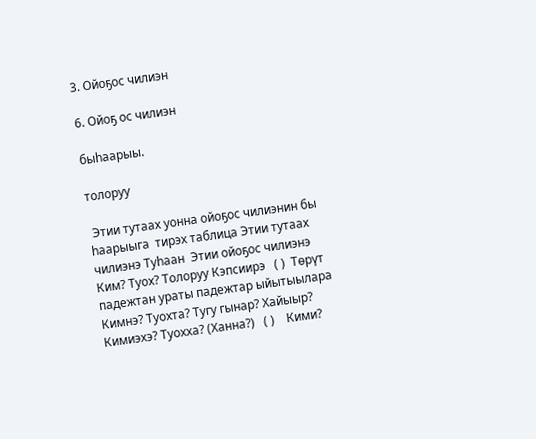3. Ойоҕос чилиэн

6. Ойоҕ ос чилиэн

быһаарыы.

толоруу

 Этии тутаах уонна ойоҕос чилиэнин бы һаарыыга  тирэх таблица Этии тутаах чилиэнэ Туһаан  Этии ойоҕос чилиэнэ Ким? Туох? Толоруу Кэпсиирэ   ( )  Төрүт падежтан ураты падежтар ыйытыылара   Кимнэ? Туохта? Тугу гынар? Хайыыр?   Кимиэхэ? Туохха? (Ханна?)   ( )    Кими?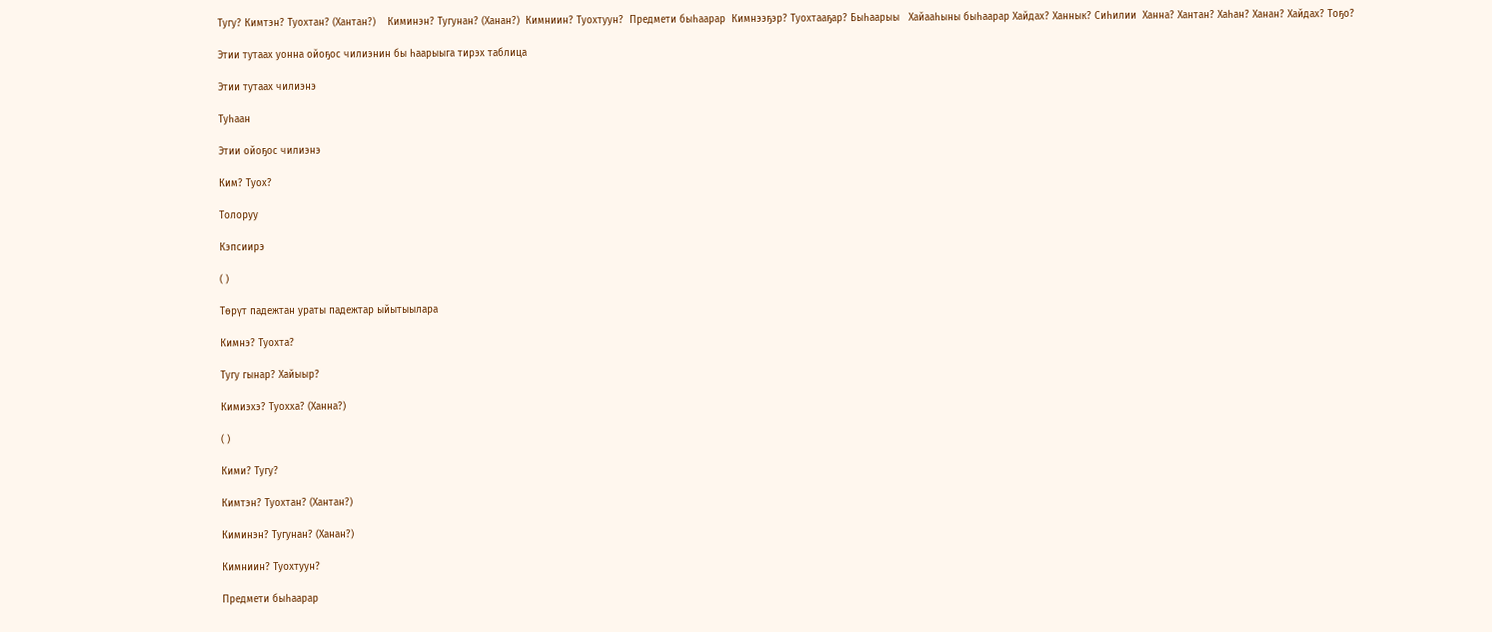Тугу? Кимтэн? Туохтан? (Хантан?)    Киминэн? Тугунан? (Ханан?)  Кимниин? Туохтуун?  Предмети быһаарар  Кимнээҕэр? Туохтааҕар? Быһаарыы   Хайааһыны быһаарар Хайдах? Ханнык? Сиһилии  Ханна? Хантан? Хаһан? Ханан? Хайдах? Тоҕо?

Этии тутаах уонна ойоҕос чилиэнин бы һаарыыга тирэх таблица

Этии тутаах чилиэнэ

Туһаан

Этии ойоҕос чилиэнэ

Ким? Туох?

Толоруу

Кэпсиирэ

( )

Төрүт падежтан ураты падежтар ыйытыылара

Кимнэ? Туохта?

Тугу гынар? Хайыыр?

Кимиэхэ? Туохха? (Ханна?)

( )

Кими? Тугу?

Кимтэн? Туохтан? (Хантан?)

Киминэн? Тугунан? (Ханан?)

Кимниин? Туохтуун?

Предмети быһаарар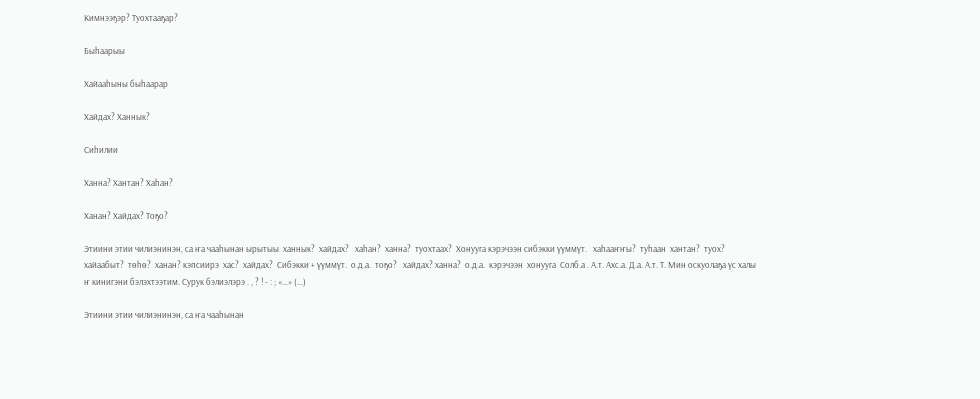Кимнээҕэр? Туохтааҕар?

Быһаарыы

Хайааһыны быһаарар

Хайдах? Ханнык?

Сиһилии

Ханна? Хантан? Хаһан?

Ханан? Хайдах? Тоҕо?

Этиини этии чилиэнинэн, са ҥа чааһынан ырытыы  ханнык?  хайдах?   хаһан?  ханна?  туохтаах?  Хонууга кэрэчээн сибэкки үүммүт.   хаһааҥҥы?  туһаан  хантан?  туох? хайаабыт?  төһө?  ханан? кэпсиирэ  хас?  хайдах?  Сибэкки + үүммүт.  о.д.а.  тоҕо?   хайдах? ханна?  о.д.а.  кэрэчээн  хонууга  Солб.а . А.т. Ахс.а. Д.а. А.т. Т. Мин оскуолаҕа үс халы ҥ кинигэни бэлэхтээтим. Сурук бэлиэлэрэ . , ? ! - : ; «…» (…)

Этиини этии чилиэнинэн, са ҥа чааһынан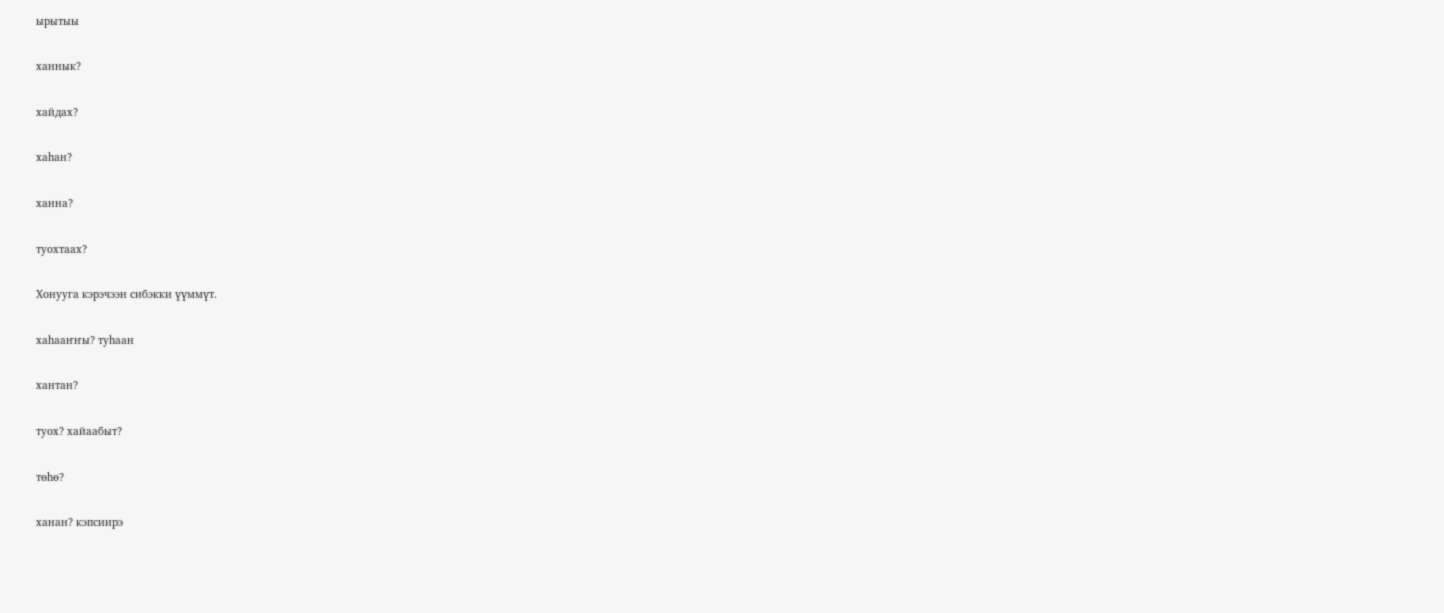ырытыы

ханнык?

хайдах?

хаһан?

ханна?

туохтаах?

Хонууга кэрэчээн сибэкки үүммүт.

хаһааҥҥы? туһаан

хантан?

туох? хайаабыт?

төһө?

ханан? кэпсиирэ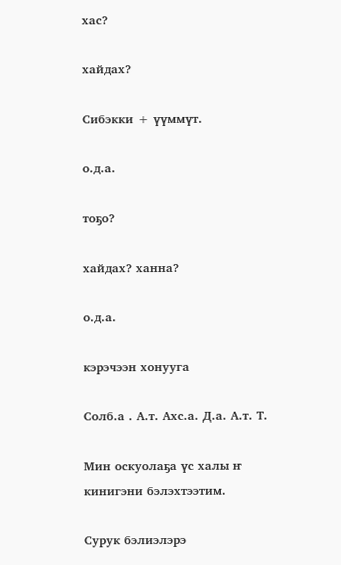хас?

хайдах?

Сибэкки + үүммүт.

о.д.а.

тоҕо?

хайдах? ханна?

о.д.а.

кэрэчээн хонууга

Солб.а . А.т. Ахс.а. Д.а. А.т. Т.

Мин оскуолаҕа үс халы ҥ кинигэни бэлэхтээтим.

Сурук бэлиэлэрэ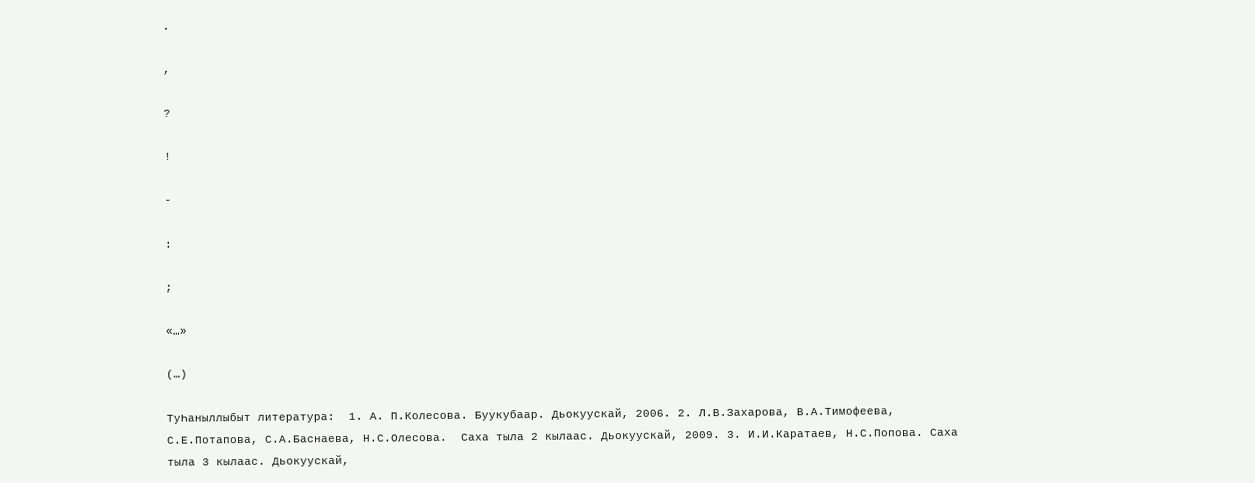.

,

?

!

-

:

;

«…»

(…)

ТуҺаныллыбыт литература:  1. А. П.Колесова. Буукубаар. Дьокуускай, 2006. 2. Л.В.Захарова, В.А.Тимофеева, С.Е.Потапова, С.А.Баснаева, Н.С.Олесова.  Саха тыла 2 кылаас. Дьокуускай, 2009. 3. И.И.Каратаев, Н.С.Попова. Саха тыла 3 кылаас. Дьокуускай,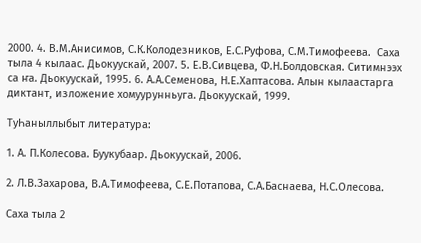2000. 4. В.М.Анисимов, С.К.Колодезников, Е.С.Руфова, С.М.Тимофеева.  Саха тыла 4 кылаас. Дьокуускай, 2007. 5. Е.В.Сивцева, Ф.Н.Болдовская. Ситимнээх са ҥа. Дьокуускай, 1995. 6. А.А.Семенова, Н.Е.Хаптасова. Алын кылаастарга диктант, изложение хомуурунньуга. Дьокуускай, 1999.

ТуҺаныллыбыт литература:

1. А. П.Колесова. Буукубаар. Дьокуускай, 2006.

2. Л.В.Захарова, В.А.Тимофеева, С.Е.Потапова, С.А.Баснаева, Н.С.Олесова.

Саха тыла 2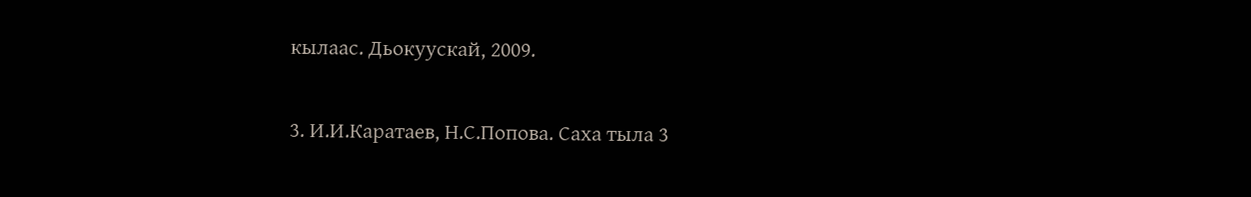кылаас. Дьокуускай, 2009.

3. И.И.Каратаев, Н.С.Попова. Саха тыла 3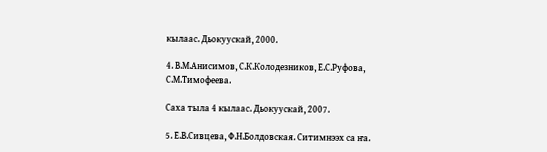кылаас. Дьокуускай, 2000.

4. В.М.Анисимов, С.К.Колодезников, Е.С.Руфова, С.М.Тимофеева.

Саха тыла 4 кылаас. Дьокуускай, 2007.

5. Е.В.Сивцева, Ф.Н.Болдовская. Ситимнээх са ҥа.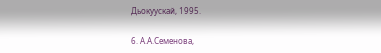Дьокуускай, 1995.

6. А.А.Семенова,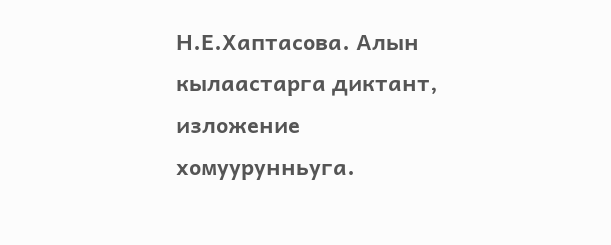Н.Е.Хаптасова. Алын кылаастарга диктант, изложение хомуурунньуга.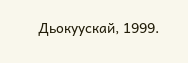Дьокуускай, 1999.